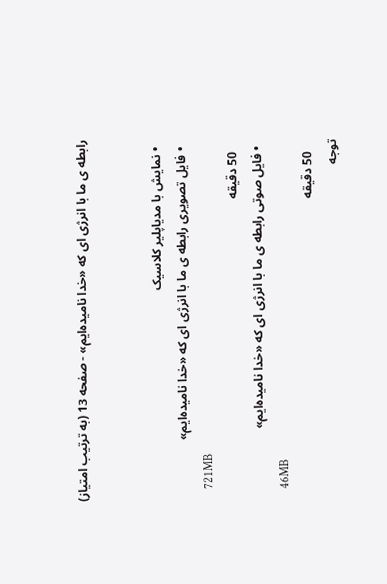رابطه ی ما با انرژی ای که «خدا نامیده‌ایم» - صفحه 13 (به ترتیب امتیاز)


  • نمایش با مدیاپلیر کلاسیک
  • فایل تصویری رابطه ی ما با انرژی ای که «خدا نامیده‌ایم»
    721MB
    50 دقیقه
  • فایل صوتی رابطه ی ما با انرژی ای که «خدا نامیده‌ایم»
    46MB
    50 دقیقه
توجه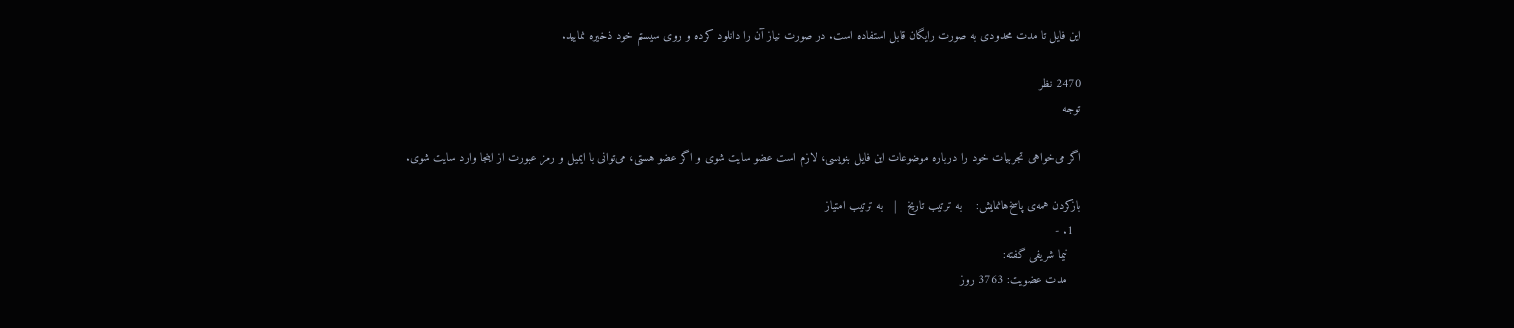این فایل تا مدت محدودی به صورت رایگان قابل استفاده است. در صورت نیاز آن را دانلود کرده و روی سیستم خود ذخیره نمایید.

2470 نظر
توجه

اگر می‌‌خواهی تجربیات خود را درباره موضوعات این فایل بنویسی، لازم است عضو سایت شوی و اگر عضو هستی، می‌توانی با ایمیل و رمز عبورت از اینجا وارد سایت شوی.

بازکردن همه‌ی پاسخ‌هانمایش:    به ترتیب تاریخ   |   به ترتیب امتیاز
  1. -
    نیما شریفی گفته:
    مدت عضویت: 3763 روز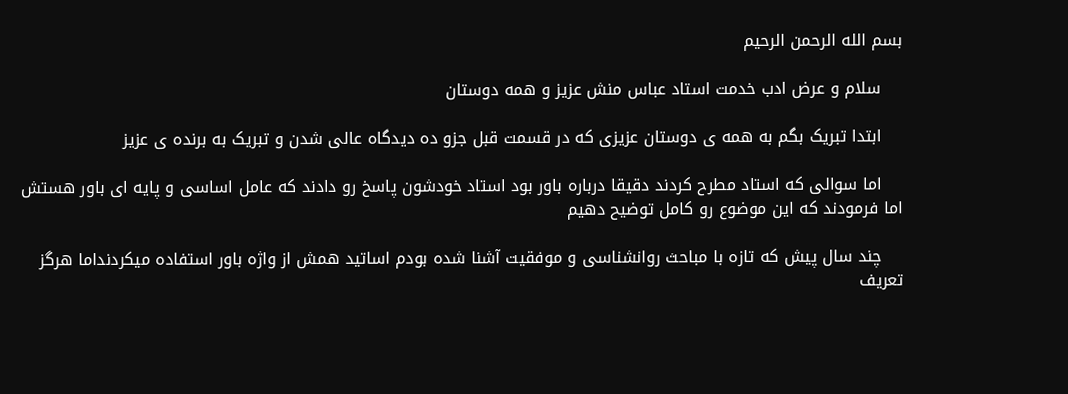بسم الله الرحمن الرحیم

    سلام و عرض ادب خدمت استاد عباس منش عزیز و همه دوستان

    ابتدا تبریک بگم به همه ی دوستان عزیزی که در قسمت قبل جزو ده دیدگاه عالی شدن و تبریک به برنده ی عزیز

    اما سوالی که استاد مطرح کردند دقیقا درباره باور بود استاد خودشون پاسخ رو دادند که عامل اساسی و پایه ای باور هستش اما فرمودند که این موضوع رو کامل توضیح دهیم

    چند سال پیش که تازه با مباحث روانشناسی و موفقیت آشنا شده بودم اساتید همش از واژه باور استفاده میکردنداما هرگز تعریف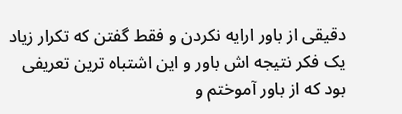دقیقی از باور ارایه نکردن و فقط گفتن که تکرار زیاد یک فکر نتیجه اش باور و این اشتباه ترین تعریفی بود که از باور آموختم و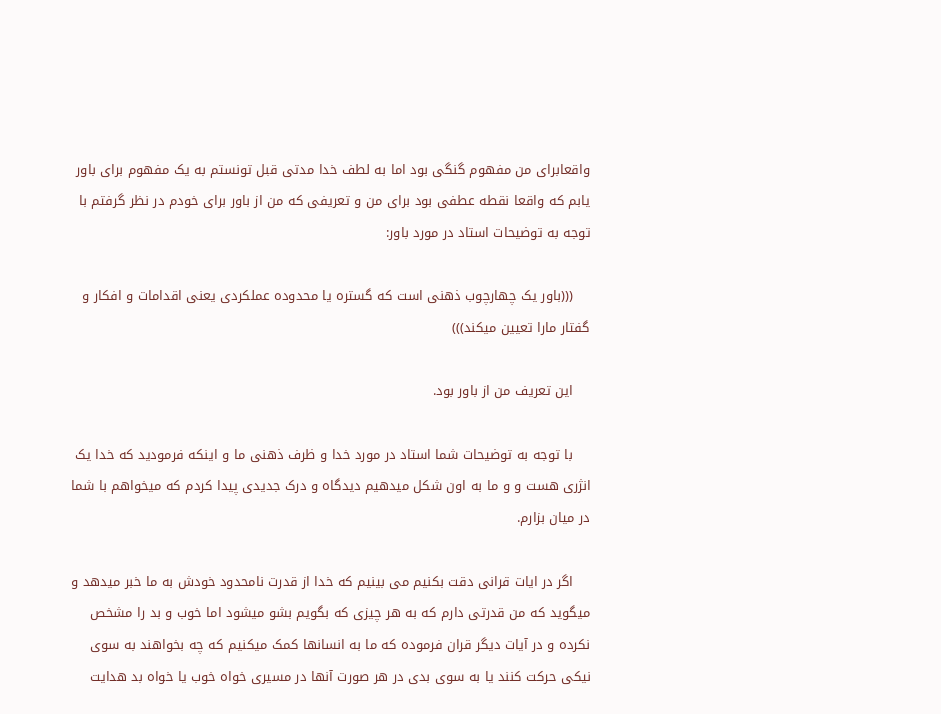واقعابرای من مفهوم گنگی بود اما به لطف خدا مدتی قبل تونستم به یک مفهوم برای باور یابم که واقعا نقطه عطفی بود برای من و تعریفی که من از باور برای خودم در نظر گرفتم با توجه به توضیحات استاد در مورد باور:

    (((باور یک چهارچوب ذهنی است که گستره یا محدوده عملکردی یعنی اقدامات و افکار و گفتار مارا تعیین میکند)))

    این تعریف من از باور بود.

    با توجه به توضیحات شما استاد در مورد خدا و ظرف ذهنی ما و اینکه فرمودید که خدا یک انژری هست و و ما به اون شکل میدهیم دیدگاه و درک جدیدی پیدا کردم که میخواهم با شما در میان بزارم.

    اگر در ایات قرانی دقت بکنیم می بینیم که خدا از قدرت نامحدود خودش به ما خبر میدهد و میگوید که من قدرتی دارم که به هر چیزی که بگویم بشو میشود اما خوب و بد را مشخص نکرده و در آیات دیگر قران فرموده که ما به انسانها کمک میکنیم که چه بخواهند به سوی نیکی حرکت کنند یا به سوی بدی در هر صورت آنها در مسیری خواه خوب یا خواه بد هدایت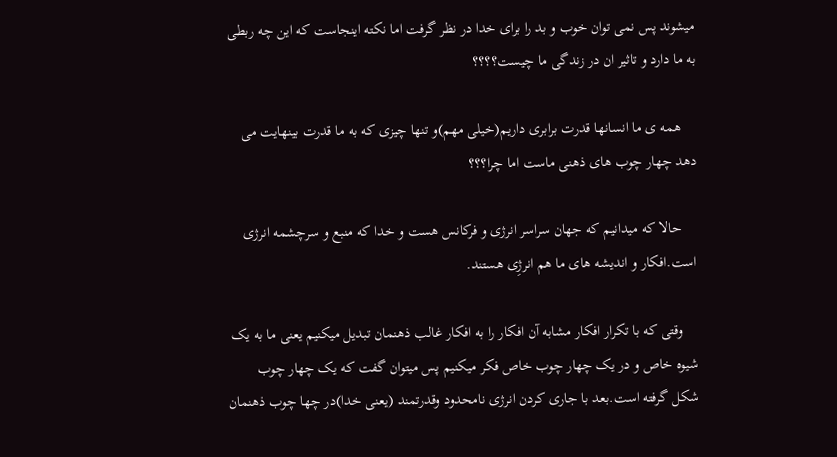میشوند پس نمی توان خوب و بد را برای خدا در نظر گرفت اما نکته اینجاست که این چه ربطی به ما دارد و تاثیر ان در زندگی ما چیست؟؟؟؟

    همه ی ما انسانها قدرت برابری داریم(خیلی مهم)و تنها چیزی که به ما قدرت بینهایت می دهد چهار چوب های ذهنی ماست اما چرا؟؟؟

    حالا که میدانیم که جهان سراسر انرژی و فرکانس هست و خدا که منبع و سرچشمه انرژی است.افکار و اندیشه های ما هم انرژِی هستند.

    وقتی که با تکرار افکار مشابه آن افکار را به افکار غالب ذهنمان تبدیل میکنیم یعنی ما به یک شیوه خاص و در یک چهار چوب خاص فکر میکنیم پس میتوان گفت که یک چهار چوب شکل گرفته است.بعد با جاری کردن انرژی نامحدود وقدرتمند (یعنی خدا)در چها چوب ذهنمان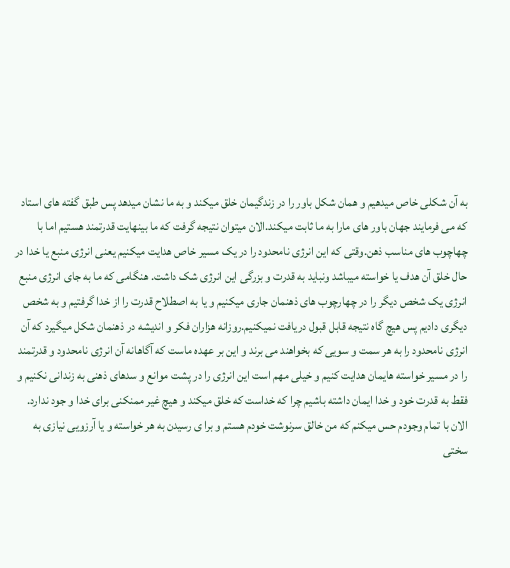به آن شکلی خاص میدهیم و همان شکل باور را در زندگیمان خلق میکند و به ما نشان میدهد پس طبق گفته های استاد که می فرمایند جهان باور های مارا به ما ثابت میکند.الان میتوان نتیجه گرفت که ما بینهایت قدرتمند هستیم اما با چهاچوب های مناسب ذهن.وقتی که این انرژی نامحدود را در یک مسیر خاص هدایت میکنیم یعنی انرژی منبع یا خدا در حال خلق آن هدف یا خواسته میباشد ونباید به قدرت و بزرگی این انرژی شک داشت. هنگامی که ما به جای انرژی منبع انرژی یک شخص دیگر را در چهارچوب های ذهنمان جاری میکنیم و یا به اصطلاح قدرت را از خدا گرفتیم و به شخص دیگری دادیم پس هیچ گاه نتیجه قابل قبول دریافت نمیکنیم.روزانه هزاران فکر و اندیشه در ذهنمان شکل میگیرد که آن انرژی نامحدود را به هر سمت و سویی که بخواهند می برند و این بر عهده ماست که آگاهانه آن انرژی نامحدود و قدرتمند را در مسیر خواسته هایمان هدایت کنیم و خیلی مهم است این انرژی را در پشت موانع و سدهای ذهنی به زندانی نکنیم و فقط به قدرت خود و خدا ایمان داشته باشیم چرا که خداست که خلق میکند و هیچ غیر ممنکنی برای خدا و جود ندارد. الان با تمام وجودم حس میکنم که من خالق سرنوشت خودم هستم و برا ی رسیدن به هر خواسته و یا آرزویی نیازی به سختی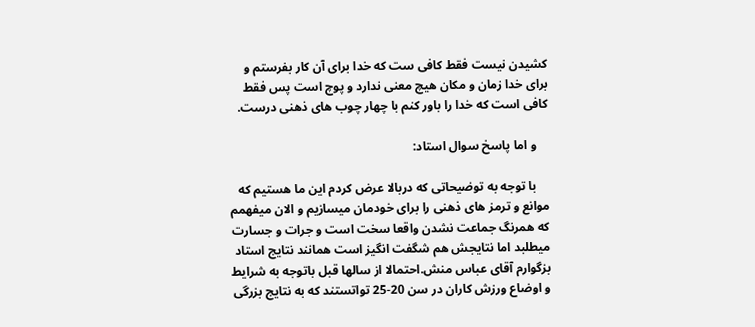کشیدن نیست فقط کافی ست که خدا برای آن کار بفرستم و برای خدا زمان و مکان هیچ معنی ندارد و پوچ است پس فقط کافی است که خدا را باور کنم با چهار چوب های ذهنی درست.

    و اما پاسخ سوال استاد:

    با توجه به توضیحاتی که دربالا عرض کردم این ما هستیم که موانع و ترمز های ذهنی را برای خودمان میسازیم و الان میفهمم که همرنگ جماعت نشدن واقعا سخت است و جرات و جسارت میطلبد اما نتایجش هم شگفت انگیز است همانند نتایج استاد بزگوارم آقای عباس منش.احتمالا از سالها قبل باتوجه به شرایط و اوضاع ورزش کاران در سن 20-25 تواتستند که به نتایج بزرگی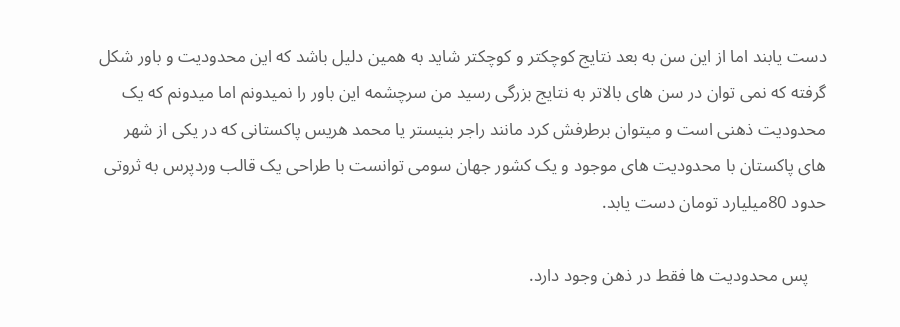دست یابند اما از این سن به بعد نتایج کوچکتر و کوچکتر شاید به همین دلیل باشد که این محدودیت و باور شکل گرفته که نمی توان در سن های بالاتر به نتایج بزرگی رسید من سرچشمه این باور را نمیدونم اما میدونم که یک محدودیت ذهنی است و میتوان برطرفش کرد مانند راجر بنیستر یا محمد هریس پاکستانی که در یکی از شهر های پاکستان با محدودیت های موجود و یک کشور جهان سومی توانست با طراحی یک قالب وردپرس به ثروتی حدود 80میلیارد تومان دست یابد.

    پس محدودیت ها فقط در ذهن وجود دارد.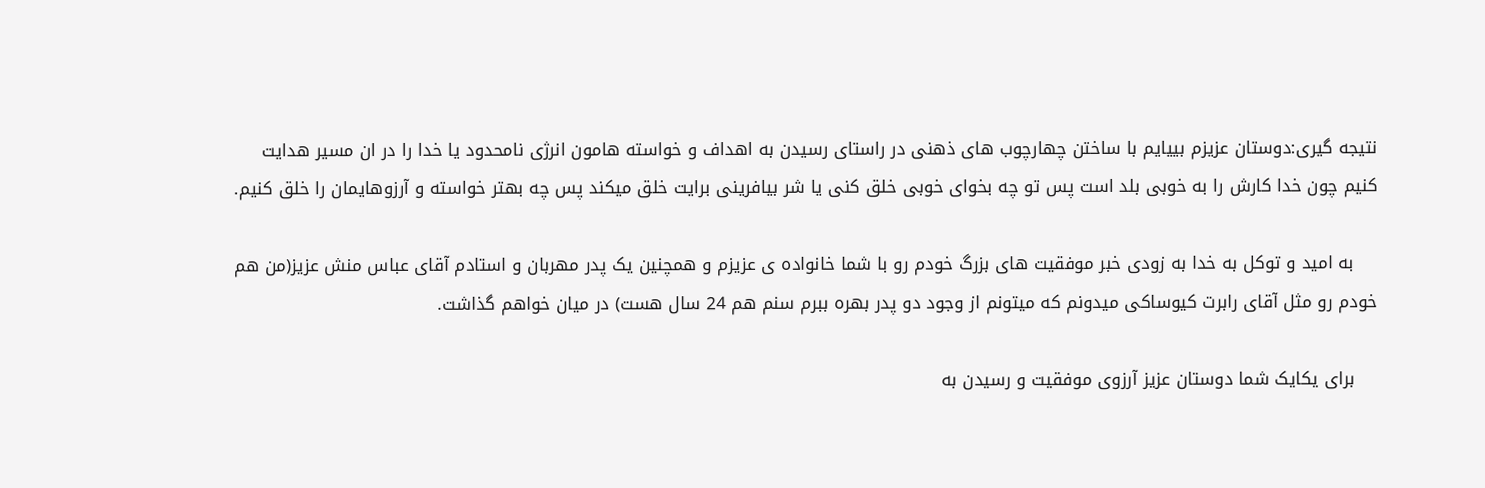نتیجه گیری:دوستان عزیزم بییایم با ساختن چهارچوب های ذهنی در راستای رسیدن به اهداف و خواسته هامون انرژی نامحدود یا خدا را در ان مسیر هدایت کنیم چون خدا کارش را به خوبی بلد است پس تو چه بخوای خوبی خلق کنی یا شر بیافرینی برایت خلق میکند پس چه بهتر خواسته و آرزوهایمان را خلق کنیم.

    به امید و توکل به خدا به زودی خبر موفقیت های بزرگ خودم رو با شما خانواده ی عزیزم و همچنین یک پدر مهربان و استادم آقای عباس منش عزیز(من هم خودم رو مثل آقای رابرت کیوساکی میدونم که میتونم از وجود دو پدر بهره ببرم سنم هم 24 سال هست) در میان خواهم گذاشت.

    برای یکایک شما دوستان عزیز آرزوی موفقیت و رسیدن به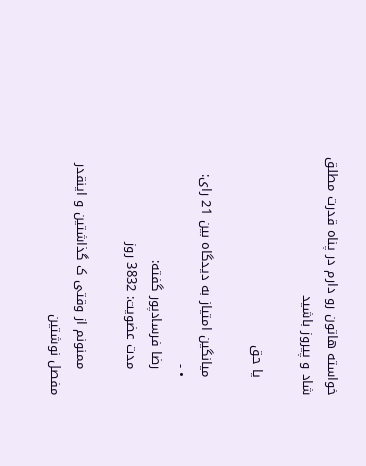خواسته هاتون رو دارم در پناه قدرت مطلق شاد و پیروز باشید

    یا حق

    میانگین امتیاز به دیدگاه بین 21 رای:
    • -
      رضا فرسادپور گفته:
      مدت عضویت: 3832 روز

      ممنونم از وقتی ک گذاشتین و اینقدر مفصل نوشتین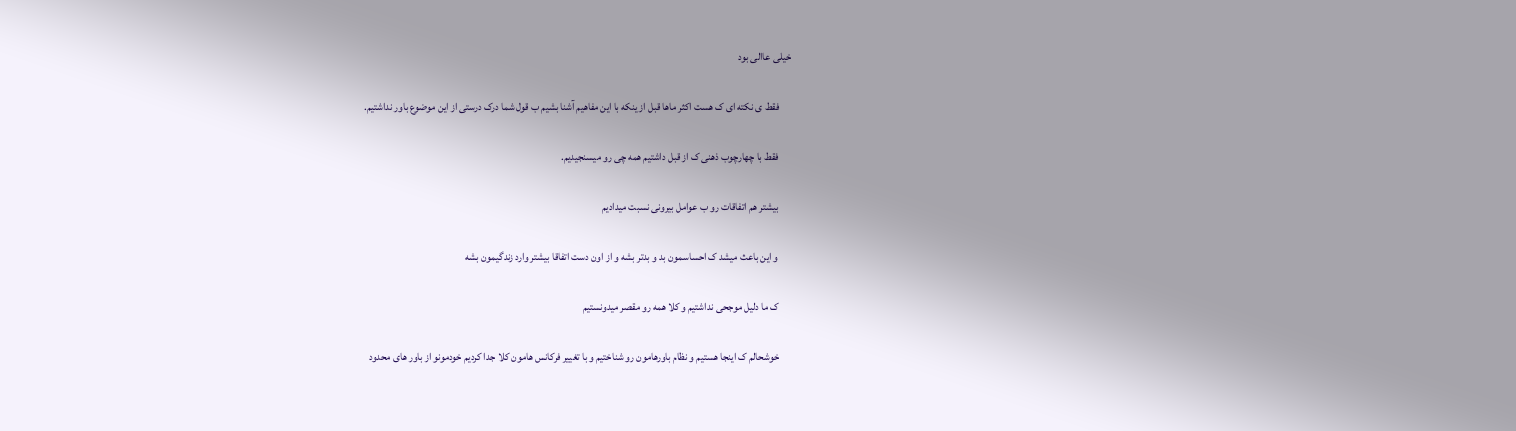خیلی عاالی بود

      فقط ی نکته ای ک هست اکثر ماها قبل از ینکه با این مفاهیم آشنا بشیم ب قول شما درک درستی از این موضوع باور نداشتیم.

      فقط با چهارچوب ذهنی ک از قبل داشتیم همه چی رو میسنجیدیم.

      بیشتر هم اتفاقات رو ب عوامل بیرونی نسبت میدادیم

      و این باعث میشد ک احساسمون بد و بدتر بشه و از اون دست اتفاقا بیشتر وارد زندگیمون بشه

      ک ما دلیل موجحی نداشتیم و کلا همه رو مقصر میدونستیم

      خوشحالم ک اینجا هستیم و نظام باورهامون رو شناختیم و با تغییر فرکانس هامون کلا جدا کردیم خودمونو از باور های محدود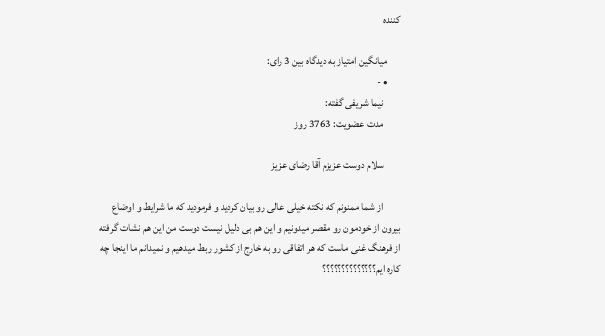کننده

      میانگین امتیاز به دیدگاه بین 3 رای:
      • -
        نیما شریفی گفته:
        مدت عضویت: 3763 روز

        سلام دوست عزیزم آقا رضای عزیز

        از شما ممنونم که نکته خیلی عالی رو بیان کردید و فرمودید که ما شرایط و اوضاع بیرون از خودمون رو مقصر میدونیم و این هم بی دلیل نیست دوست من این هم نشات گرفته از فرهنگ غنی ماست که هر اتفاقی رو به خارج از کشور ربط میدهیم و نمیدانم ما اینجا چه کاره ایم؟؟؟؟؟؟؟؟؟؟؟؟؟؟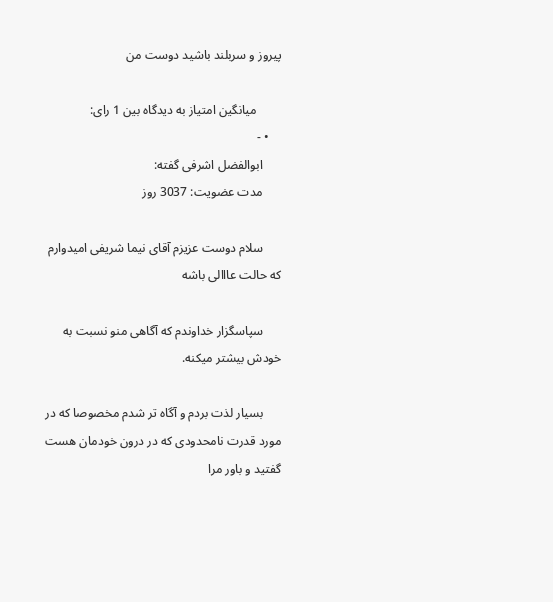پیروز و سربلند باشید دوست من

        میانگین امتیاز به دیدگاه بین 1 رای:
    • -
      ابوالفضل اشرفی گفته:
      مدت عضویت: 3037 روز

      سلام دوست عزیزم آقای نیما شریفی امیدوارم که حالت عااالی باشه

      سپاسگزار خداوندم که آگاهی منو نسبت به خودش بیشتر میکنه.

      بسیار لذت بردم و آگاه تر شدم مخصوصا که در مورد قدرت نامحدودی که در درون خودمان هست گفتید و باور مرا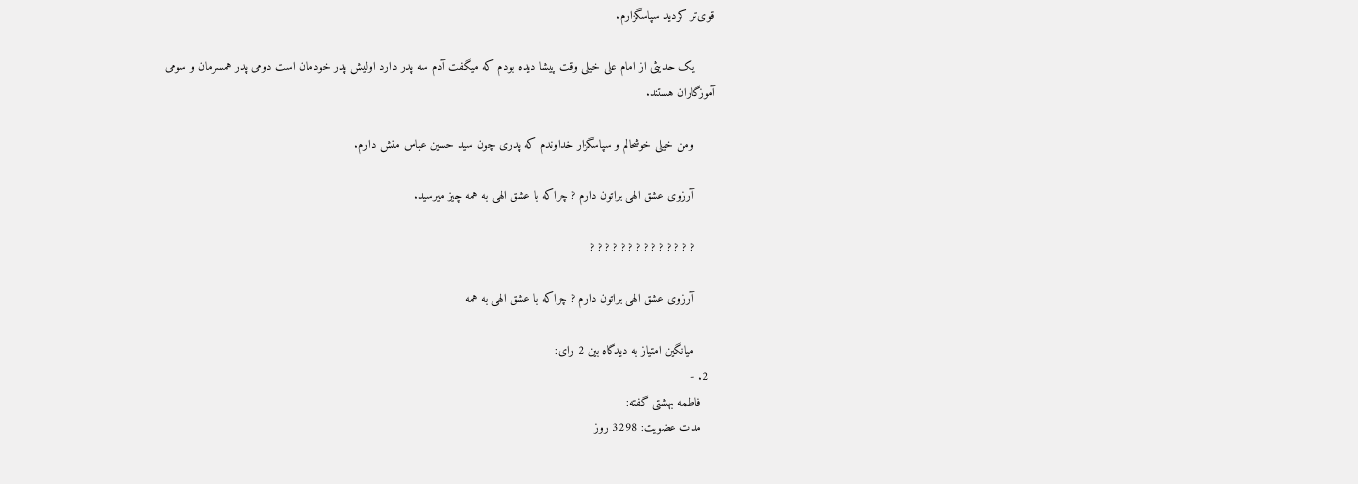قوی‌تر کردید سپاسگزارم.

      یک حدیثی از امام علی خیلی وقت پیشا دیده بودم که میگفت آدم سه پدر دارد اولیش پدر خودمان است دومی پدر همسرمان و سومی آموزگاران هستند.

      ومن خیلی خوشحالم و سپاسگزار خداوندم که پدری چون سید حسین عباس منش دارم.

      آرزوی عشق الهی براتون دارم ? چراکه با عشق الهی به همه چیز میرسید.

      ? ? ? ? ? ? ? ? ? ? ? ? ? ?

      آرزوی عشق الهی براتون دارم ? چراکه با عشق الهی به همه

      میانگین امتیاز به دیدگاه بین 2 رای:
  2. -
    فاطمه بهشتی گفته:
    مدت عضویت: 3298 روز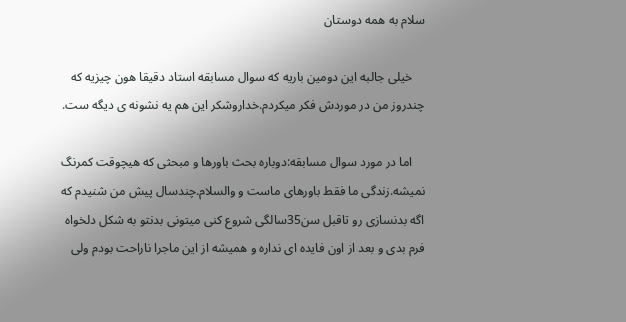سلام به همه دوستان

    خیلی جالبه این دومین باریه که سوال مسابقه استاد دقیقا هون چیزیه که چندروز من در موردش فکر میکردم.خداروشکر این هم یه نشونه ی دیگه ست.

    اما در مورد سوال مسابقه:دوباره بحث باورها و مبحثی که هیچوقت کمرنگ نمیشه.زندگی ما فقط باورهای ماست و والسلام.چندسال پیش من شنیدم که اگه بدنسازی رو تاقبل سن35سالگی شروع کنی میتونی بدنتو به شکل دلخواه فرم بدی و بعد از اون فایده ای نداره و همیشه از این ماجرا ناراحت بودم ولی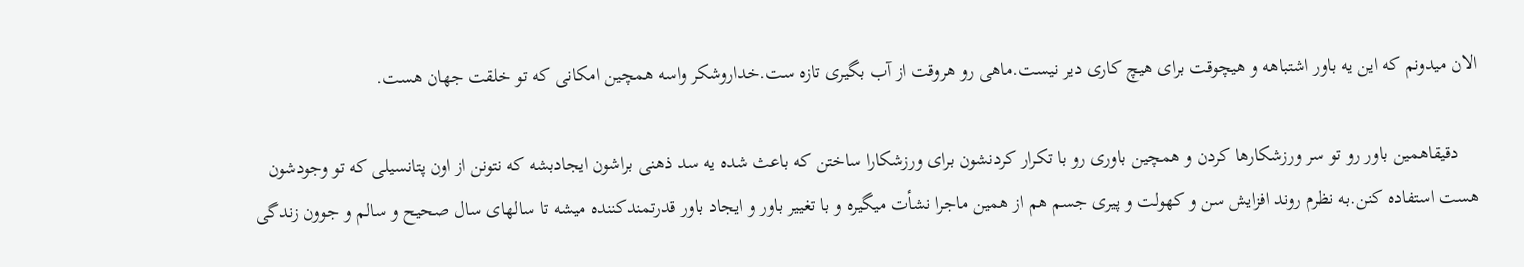الان میدونم که این یه باور اشتباهه و هیچوقت برای هیچ کاری دیر نیست.ماهی رو هروقت از آب بگیری تازه ست.خداروشکر واسه همچین امکانی که تو خلقت جهان هست.

    دقیقاهمین باور رو تو سر ورزشکارها کردن و همچین باوری رو با تکرار کردنشون برای ورزشکارا ساختن که باعث شده یه سد ذهنی براشون ایجادبشه که نتونن از اون پتانسیلی که تو وجودشون هست استفاده کنن.به نظرم روند افزایش سن و کهولت و پیری جسم هم از همین ماجرا نشأت میگیره و با تغییر باور و ایجاد باور قدرتمندکننده میشه تا سالهای سال صحیح و سالم و جوون زندگی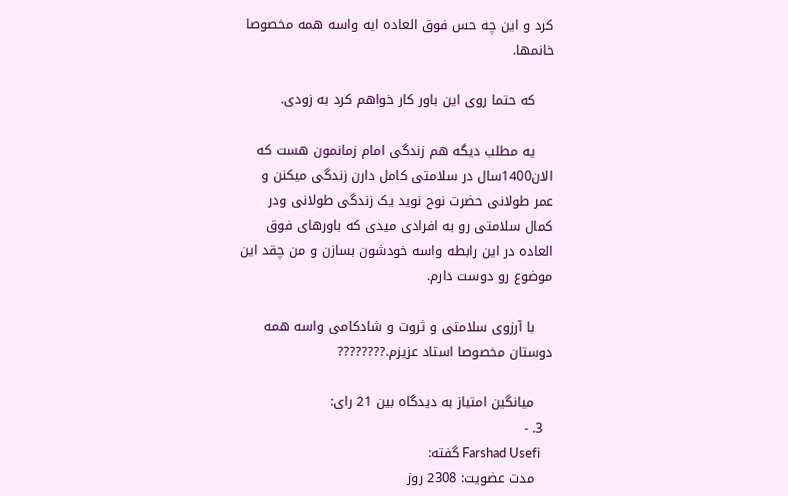کرد و این چه حس فوق العاده ایه واسه همه مخصوصا خانمها.

    که حتما روی این باور کار خواهم کرد به زودی.

    یه مطلب دیگه هم زندگی امام زمانمون هست که الان1400سال در سلامتی کامل دارن زندگی میکنن و عمر طولانی حضرت نوح نوید یک زندگی طولانی ودر کمال سلامتی رو به افرادی میدی که باورهای فوق العاده در این رابطه واسه خودشون بسازن و من چقد این موضوع رو دوست دارم.

    با آرزوی سلامتی و ثروت و شادکامی واسه همه دوستان مخصوصا استاد عزیزم.????????

    میانگین امتیاز به دیدگاه بین 21 رای:
  3. -
    Farshad Usefi گفته:
    مدت عضویت: 2308 روز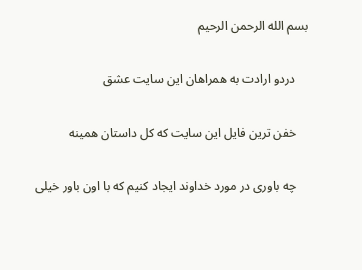بسم الله الرحمن الرحیم

    دردو ارادت به همراهان این سایت عشق

    خفن ترین فایل این سایت که کل داستان همینه

    چه باوری در مورد خداوند ایجاد کنیم که با اون باور خیلی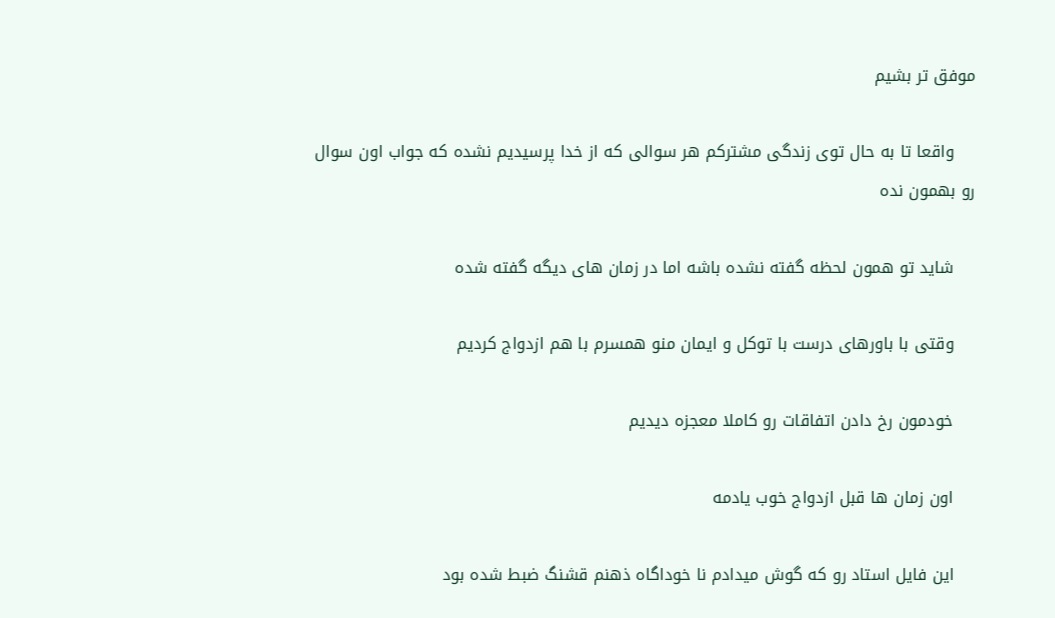موفق تر بشیم

    واقعا تا به حال توی زندگی مشترکم هر سوالی که از خدا پرسیدیم نشده که جواب اون سوال رو بهمون نده

    شاید تو همون لحظه گفته نشده باشه اما در زمان های دیگه گفته شده

    وقتی با باورهای درست با توکل و ایمان منو همسرم با هم ازدواج کردیم

    خودمون رخ دادن اتفاقات رو کاملا معجزه دیدیم

    اون زمان ها قبل ازدواج خوب یادمه

    این فایل استاد رو که گوش میدادم نا خوداگاه ذهنم قشنگ ضبط شده بود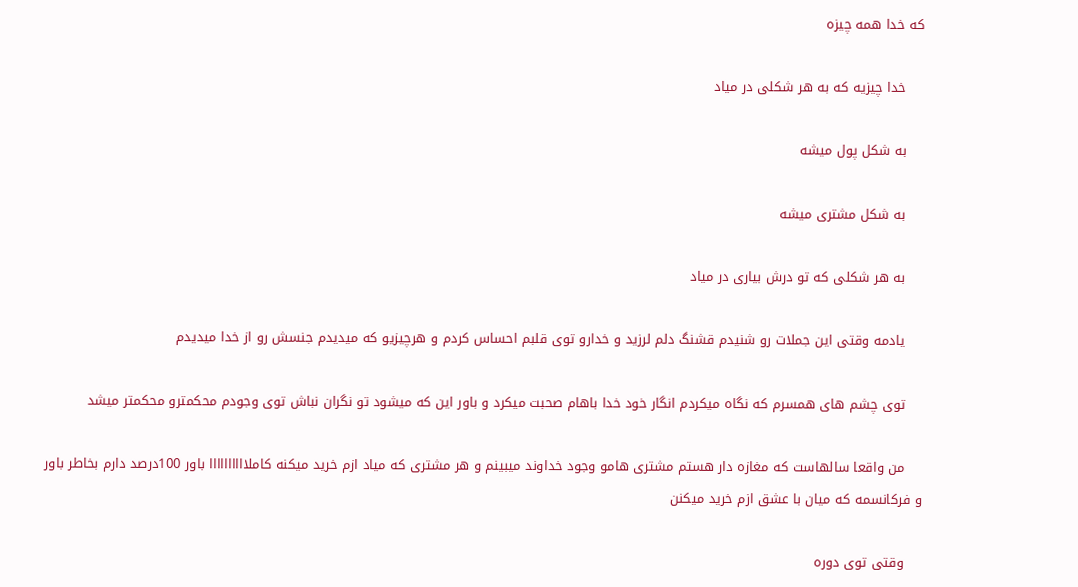که خدا همه چیزه

    خدا چیزیه که به هر شکلی در میاد

    به شکل پول میشه

    به شکل مشتری میشه

    به هر شکلی که تو درش بیاری در میاد

    یادمه وقتی این جملات رو شنیدم قشنگ دلم لرزید و خدارو توی قلبم احساس کردم و هرچیزیو که میدیدم جنسش رو از خدا میدیدم

    توی چشم های همسرم که نگاه میکردم انگار خود خدا باهام صحبت میکرد و باور این که میشود تو نگران نباش توی وجودم محکمترو محکمتر میشد

    من واقعا سالهاست که مغازه دار هستم مشتری هامو وجود خداوند میبینم و هر مشتری که میاد ازم خرید میکنه کاملاااااااااا باور 100درصد دارم بخاطر باور و فرکانسمه که میان با عشق ازم خرید میکنن

    وقتی توی دوره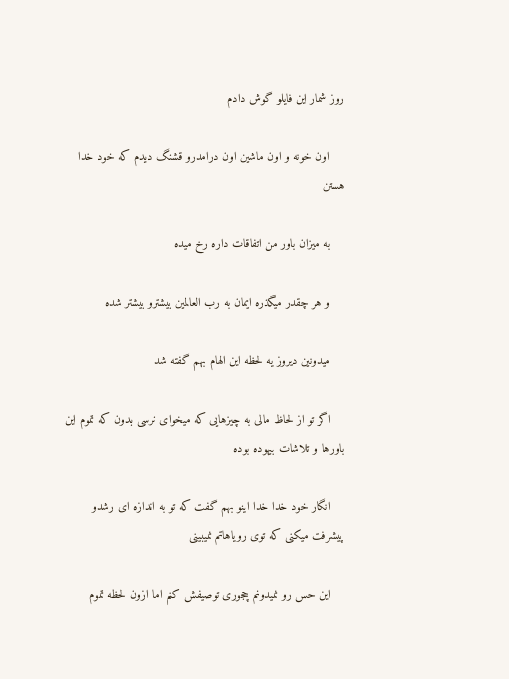روز شمار این فایلو گوش دادم

    اون خونه و اون ماشین اون درامدرو قشنگ دیدم که خود خدا هستن

    به میزان باور من اتفاقات داره رخ میده

    و هر چقدر میگذره ایمان به رب العالمین بیشترو بیشتر شده

    میدونین دیروز یه لحظه این الهام بهم گفته شد

    اگر تو از لحاظ مالی به چیزهایی که میخوای نرسی بدون که تموم این باورها و تلاشات بیهوده بوده

    انگار خود خدا خدا اینو بهم گفت که تو به اندازه ای رشدو پیشرفت میکنی که توی رویاهاتم نمیبینی

    این حس رو نمیدونم چجوری توصیفش کنم اما ازون لحظه تموم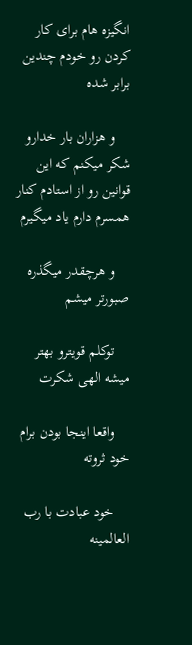انگیزه هام برای کار کردن رو خودم چندین برابر شده

    و هزاران بار خدارو شکر میکنم که این قوانین رو از استادم کنار همسرم دارم یاد میگیرم

    و هرچقدر میگذره صبورتر میشم

    توکلم قویترو بهتر میشه الهی شکرت

    واقعا اینجا بودن برام خود ثروته

    خود عبادت با رب العالمینه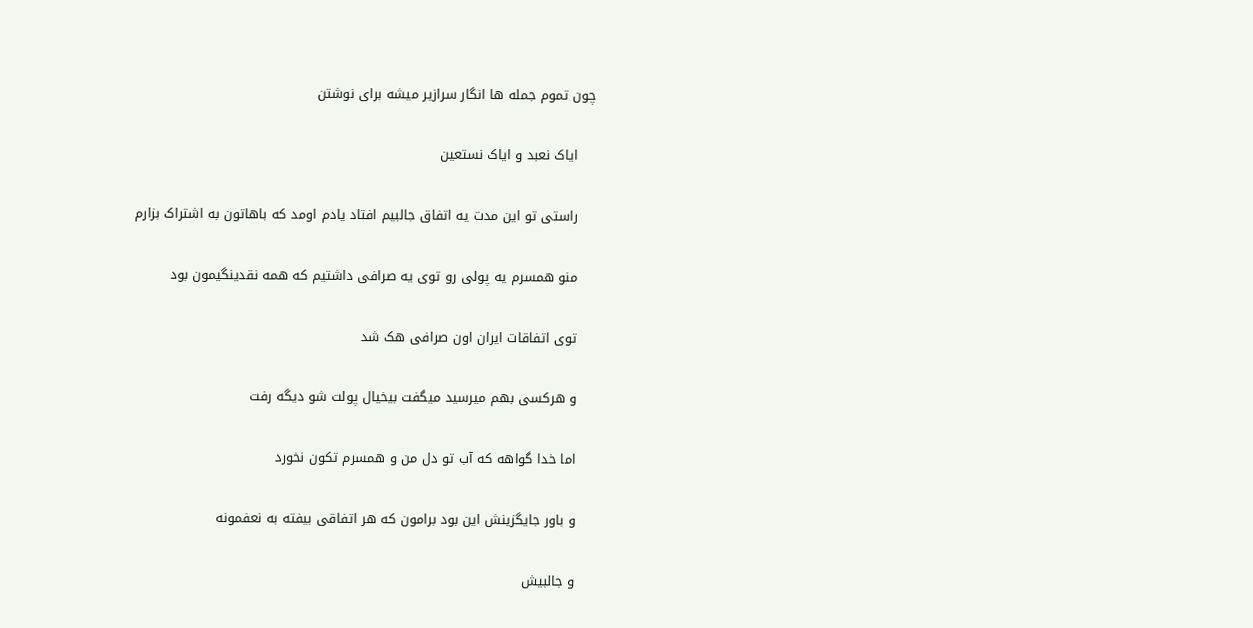چون تموم جمله ها انگار سرازیر میشه برای نوشتن

    ایاک نعبد و ایاک نستعین

    راستی تو این مدت یه اتفاق جالبیم افتاد یادم اومد که باهاتون به اشتراک بزارم

    منو همسرم یه پولی رو توی یه صرافی داشتیم که همه نقدینگیمون بود

    توی اتفاقات ایران اون صرافی هک شد

    و هرکسی بهم میرسید میگفت بیخیال پولت شو دیگه رفت

    اما خدا گواهه که آب تو دل من و همسرم تکون نخورد

    و باور جایگزینش این بود برامون که هر اتفاقی بیفته به نعفمونه

    و جالبیش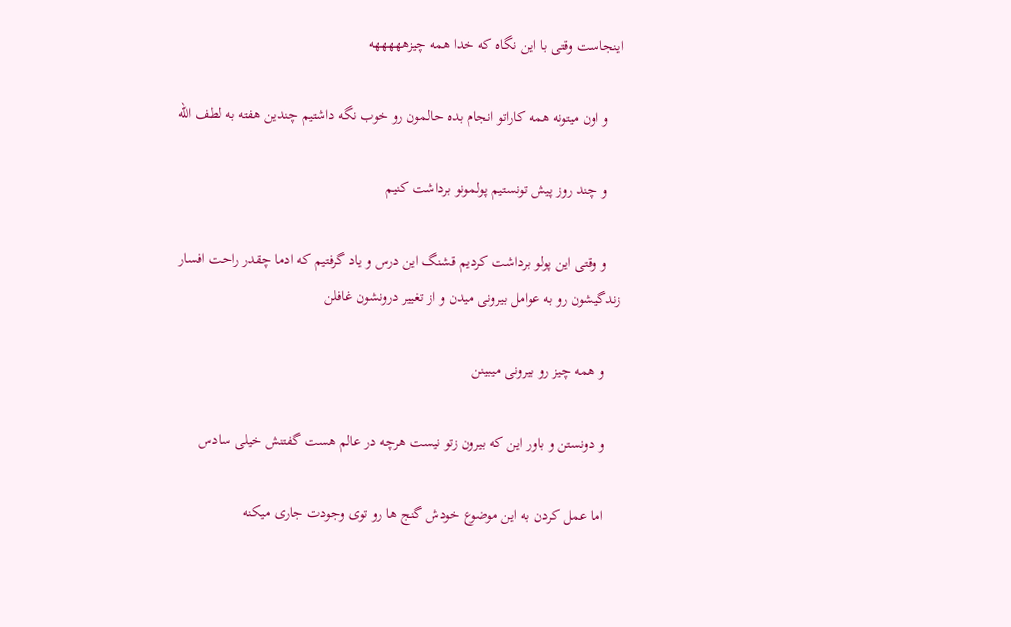اینجاست وقتی با این نگاه که خدا همه چیزهههههه

    و اون میتونه همه کاراتو انجام بده حالمون رو خوب نگه داشتیم چندین هفته به لطف الله

    و چند روز پیش تونستیم پولمونو برداشت کنیم

    و وقتی این پولو برداشت کردیم قشنگ این درس و یاد گرفتیم که ادما چقدر راحت افسار زندگیشون رو به عوامل بیرونی میدن و از تغییر درونشون غافلن

    و همه چیز رو بیرونی میبینن

    و دونستن و باور این که بیرون زتو نیست هرچه در عالم هست گفتنش خیلی سادس

    اما عمل کردن به این موضوع خودش گنج ها رو توی وجودت جاری میکنه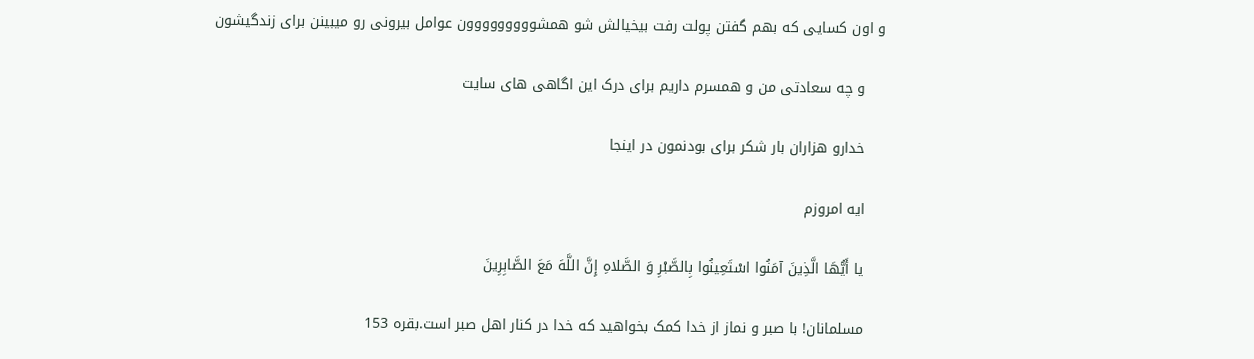و اون کسایی که بهم گفتن پولت رفت بیخیالش شو همشووووووووون عوامل بیرونی رو میبینن برای زندگیشون

    و چه سعادتی من و همسرم داریم برای درک این اگاهی های سایت

    خدارو هزاران بار شکر برای بودنمون در اینجا

    ایه امروزم

    یا أَیُّهَا الَّذِینَ آمَنُوا اسْتَعِینُوا بِالصَّبْرِ وَ الصَّلاهِ إِنَّ اللَّهَ مَعَ الصَّابِرِینَ

    مسلمانان! با صبر و نماز از خدا کمک بخواهید که خدا در کنار اهل صبر است.بقره 153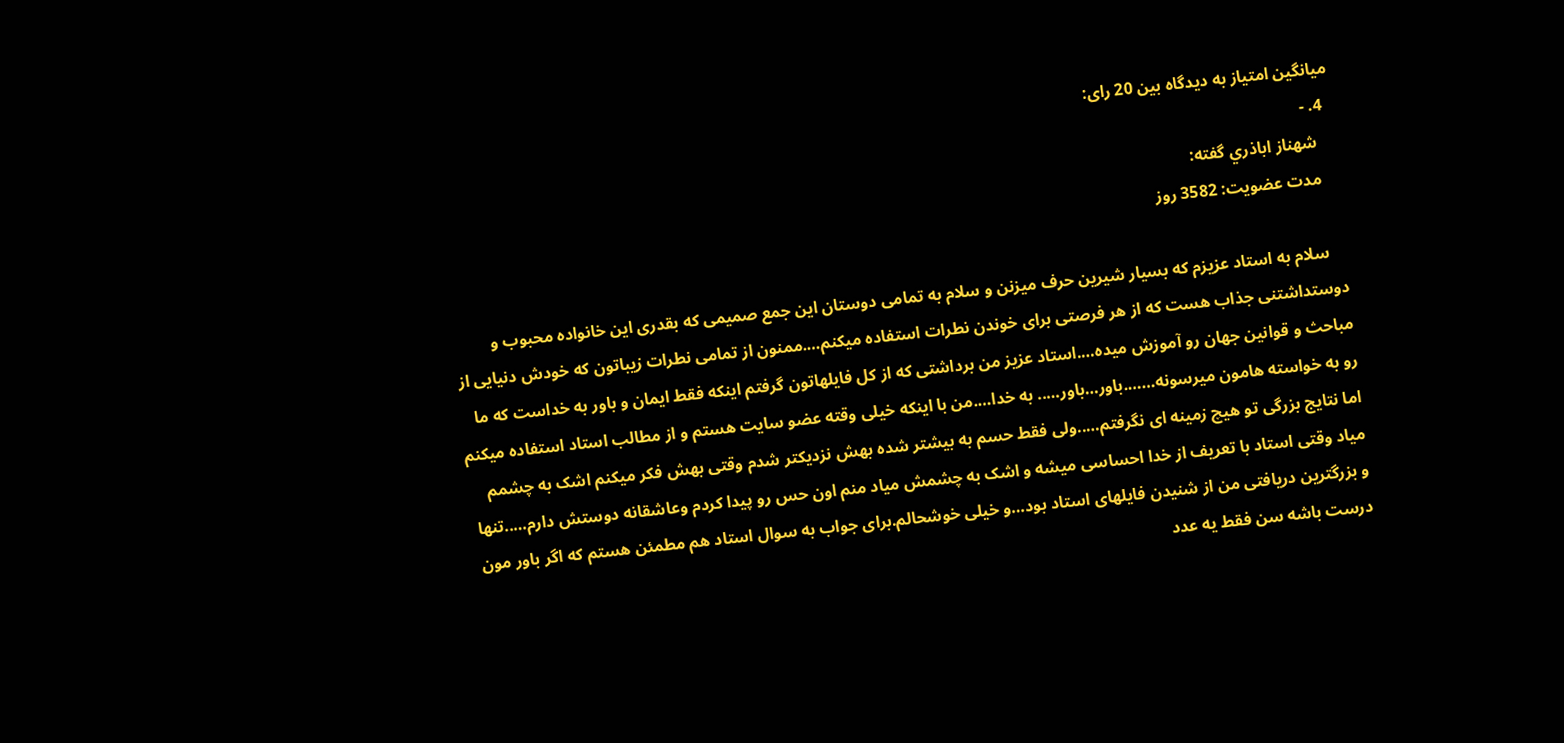میانگین امتیاز به دیدگاه بین 20 رای:
  4. -
    شهناز اباذري گفته:
    مدت عضویت: 3582 روز

    سلام به استاد عزیزم که بسیار شیرین حرف میزنن و سلام به تمامی دوستان این جمع صمیمی که بقدری این خانواده محبوب و دوستداشتنی جذاب هست که از هر فرصتی برای خوندن نطرات استفاده میکنم….ممنون از تمامی نطرات زیباتون که خودش دنیایی از مباحث و قوانین جهان رو آموزش میده….استاد عزیز من برداشتی که از کل فایلهاتون گرفتم اینکه فقط ایمان و باور به خداست که ما رو به خواسته هامون میرسونه…….باور…باور….. به خدا….من با اینکه خیلی وقته عضو سایت هستم و از مطالب استاد استفاده میکنم اما نتایج بزرگی تو هیچ زمینه ای نگرفتم…..ولی فقط حسم به بیشتر شده بهش نزدیکتر شدم وقتی بهش فکر میکنم اشک به چشمم میاد وقتی استاد با تعریف از خدا احساسی میشه و اشک به چشمش میاد منم اون حس رو پیدا کردم وعاشقانه دوستش دارم…..تنها و بزرگترین دریافتی من از شنیدن فایلهای استاد بود…و خیلی خوشحالم.برای جواب به سوال استاد هم مطمئن هستم که اگر باور مون درست باشه سن فقط یه عدد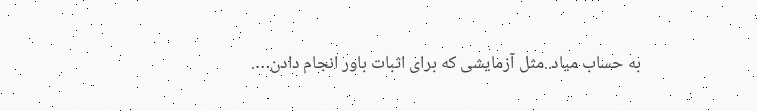به حساب میاد..مثل آزمایشی که برای اثبات باور انجام دادن….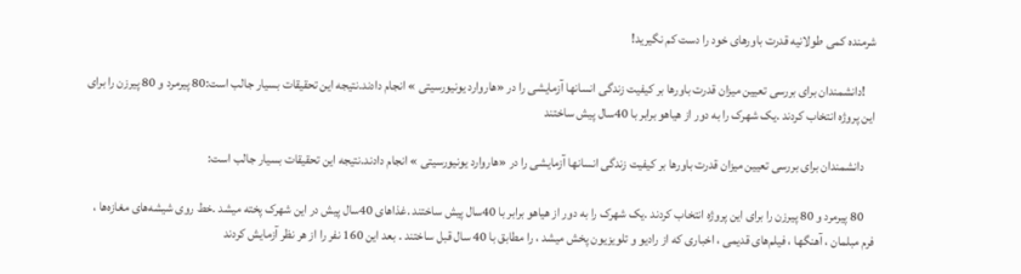شرمنده کمى طولانیه قدرت باورهاى خود را دست کم نگیرید!

    !دانشمندان برای بررسی تعیین میزان قدرت باورها بر کیفیت زندگی انسانها آزمایشی را در «هاروارد یونیورسیتی » انجام دادند.نتیجه این تحقیقات بسیار جالب است:80 پیرمرد و 80 پیرزن را براى این پروژه انتخاب کردند .یک شهرک را به دور از هیاهو برابر با 40سال پیش ساختند

    دانشمندان برای بررسی تعیین میزان قدرت باورها بر کیفیت زندگی انسانها آزمایشی را در «هاروارد یونیورسیتی » انجام دادند.نتیجه این تحقیقات بسیار جالب است:

    80 پیرمرد و 80 پیرزن را براى این پروژه انتخاب کردند .یک شهرک را به دور از هیاهو برابر با 40سال پیش ساختند .غذاهای 40سال پیش در این شهرک پخته میشد .خط روی شیشه‌های مغازه‌ها ، فرم مبلمان ، آهنگها ، فیلم‌های قدیمی ، اخباری که از رادیو و تلویزیون پخش میشد ، را مطابق با 40 سال قبل ساختند . بعد این 160 نفر را از هر نظر آزمایش کردند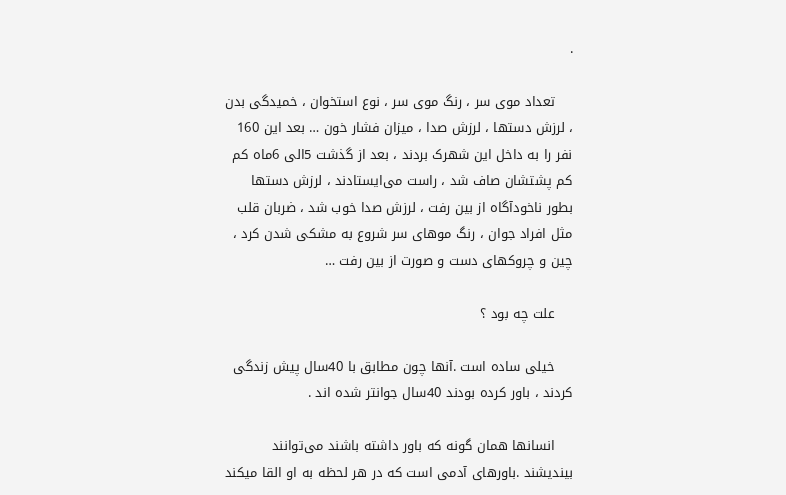.

    تعداد موی سر ، رنگ موی سر ، نوع استخوان ، خمیدگی بدن ، لرزش دستها ، لرزش صدا ، میزان فشار خون … بعد این 160 نفر را به داخل این شهرک بردند ، بعد از گذشت 5الی 6ماه کم کم پشتشان صاف شد ، راست می‌ایستادند ، لرزش دستها بطور ناخودآگاه از بین رفت ، لرزش صدا خوب شد ، ضربان قلب مثل افراد جوان ، رنگ موهای سر شروع به مشکی شدن کرد ، چین و چروکهای دست و صورت از بین رفت …

    علت چه بود ؟

    خیلی ساده است .آنها چون مطابق با 40سال پیش زندگی کردند ، باور کرده بودند 40سال جوانتر شده اند .

    انسانها همان گونه که باور داشته باشند می‌توانند بیندیشند .باورهای آدمی است که در هر لحظه به او القا میکند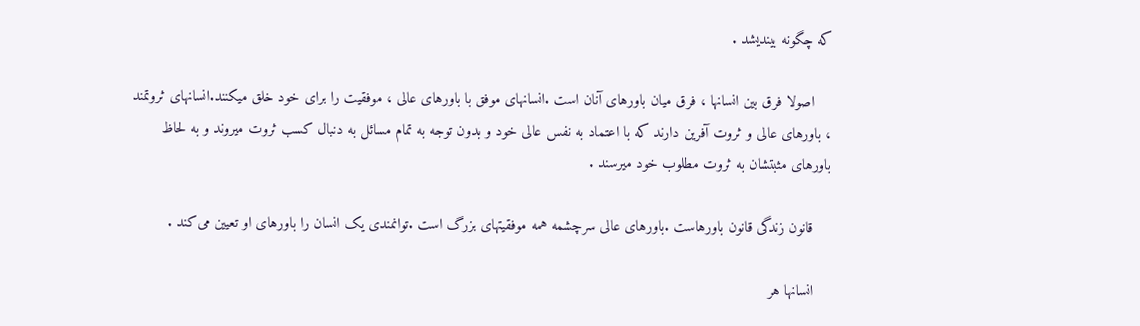که چگونه بیندیشد .

    اصولا فرق بین انسانها ، فرق میان باورهای آنان است .انسانهای موفق با باورهای عالی ، موفقیت را برای خود خلق میکنند.انسانهای ثروتمند ، باورهای عالی و ثروت آفرین دارند که با اعتماد به نفس عالی خود و بدون توجه به تمام مسائل به دنبال کسب ثروت میروند و به لحاظ باورهای مثبتشان به ثروت مطلوب خود میرسند .

    قانون زندگی قانون باورهاست .باورهای عالی سرچشمه همه موفقیتهای بزرگ است .توانمندی یک انسان را باورهای او تعیین می‌کند .

    انسانها هر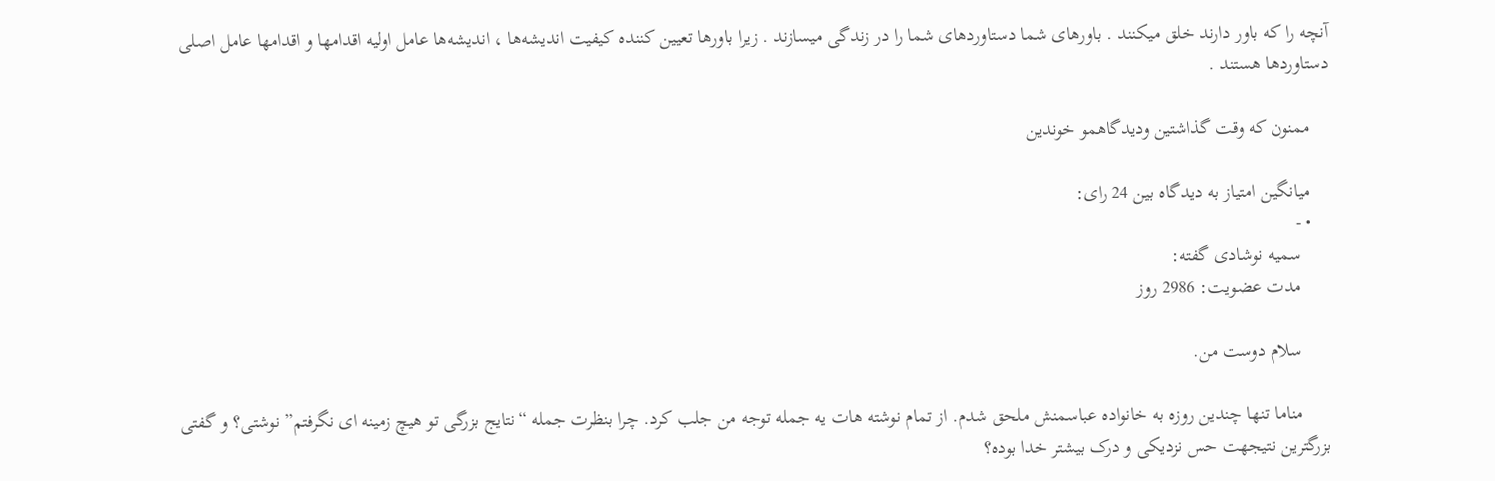آنچه را که باور دارند خلق میکنند . باورهای شما دستاوردهای شما را در زندگی میسازند . زیرا باورها تعیین کننده کیفیت اندیشه‌ها ، اندیشه‌ها عامل اولیه اقدامها و اقدامها عامل اصلی دستاوردها هستند .

    ممنون که وقت گذاشتین ودیدگاهمو خوندین

    میانگین امتیاز به دیدگاه بین 24 رای:
    • -
      سمیه نوشادی گفته:
      مدت عضویت: 2986 روز

      سلام دوست من.

      مناما تنها چندین روزه به خانواده عباسمنش ملحق شدم. از تمام نوشته هات یه جمله توجه من جلب کرد. چرا بنظرت جمله “نتایج بزرگی تو هیچ زمینه ای نگرفتم” نوشتی؟ و گفتی بزرگترین نتیجهت حس نزدیکی و درک بیشتر خدا بوده؟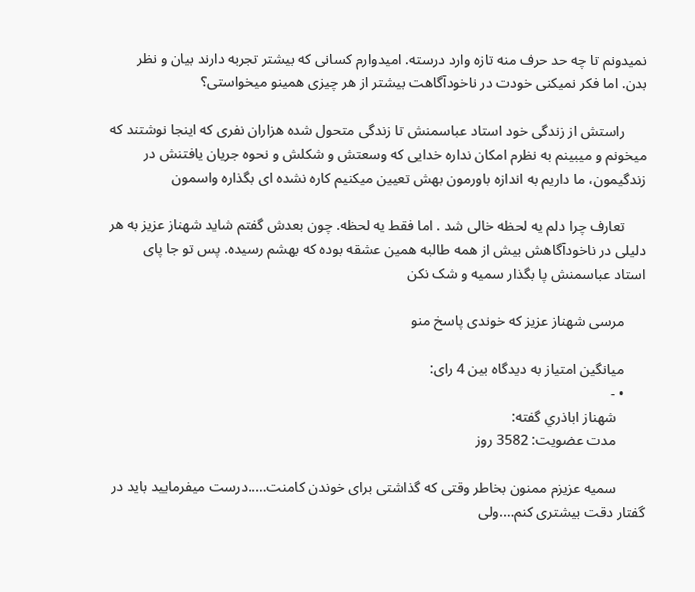نمیدونم تا چه حد حرف منه تازه وارد درسته. امیدوارم کسانی که بیشتر تجربه دارند بیان و نظر بدن. اما فکر نمیکنی خودت در ناخودآگاهت بیشتر از هر چیزی همینو میخواستی؟

      راستش از زندگی خود استاد عباسمنش تا زندگی متحول شده هزاران نفری که اینجا نوشتند که میخونم و میبینم به نظرم امکان نداره خدایی که وسعتش و شکلش و نحوه جریان یافتنش در زندگیمون، ما داریم به اندازه باورمون بهش تعیین میکنیم کاره نشده ای بگذاره واسمون

      تعارف چرا دلم یه لحظه خالی شد . اما فقط یه لحظه. چون بعدش گفتم شاید شهناز عزیز به هر دلیلی در ناخودآگاهش بیش از همه طالبه همین عشقه بوده که بهشم رسیده. پس تو جا پای استاد عباسمنش پا بگذار سمیه و شک نکن

      مرسی شهناز عزیز که خوندی پاسخ منو

      میانگین امتیاز به دیدگاه بین 4 رای:
      • -
        شهناز اباذري گفته:
        مدت عضویت: 3582 روز

        سمیه عزیزم ممنون بخاطر وقتی که گذاشتی برای خوندن کامنت…..درست میفرمایید باید در گفتار دقت بیشتری کنم….ولی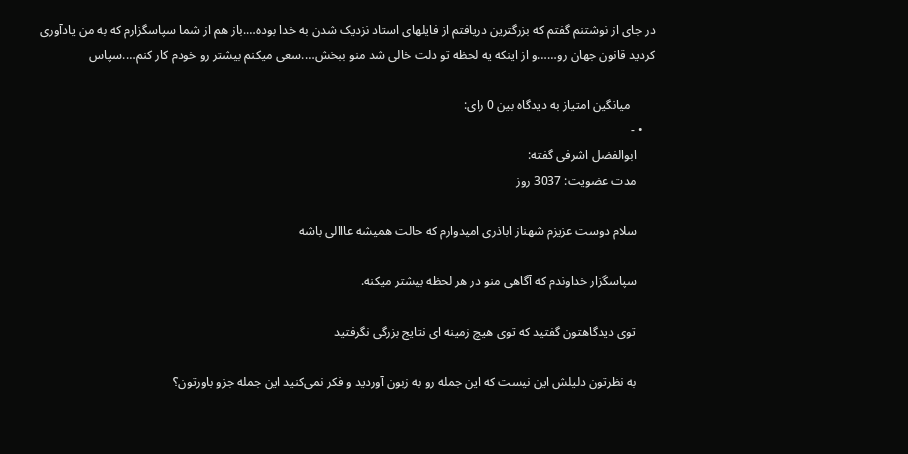در جای از نوشتنم گفتم که بزرگترین دریافتم از فایلهای استاد نزدیک شدن به خدا بوده….باز هم از شما سپاسگزارم که به من یادآوری کردید قانون جهان رو……و از اینکه یه لحظه تو دلت خالی شد منو ببخش….سعی میکنم بیشتر رو خودم کار کنم….سپاس

        میانگین امتیاز به دیدگاه بین 0 رای:
    • -
      ابوالفضل اشرفی گفته:
      مدت عضویت: 3037 روز

      سلام دوست عزیزم شهناز اباذری امیدوارم که حالت همیشه عااالی باشه

      سپاسگزار خداوندم که آگاهی منو در هر لحظه بیشتر میکنه.

      توی دیدگاهتون گفتید که توی هیچ زمینه ای نتایج بزرگی نگرفتید

      به نظرتون دلیلش این نیست که این جمله رو به زبون آوردید و فکر نمی‌کنید این جمله جزو باورتون؟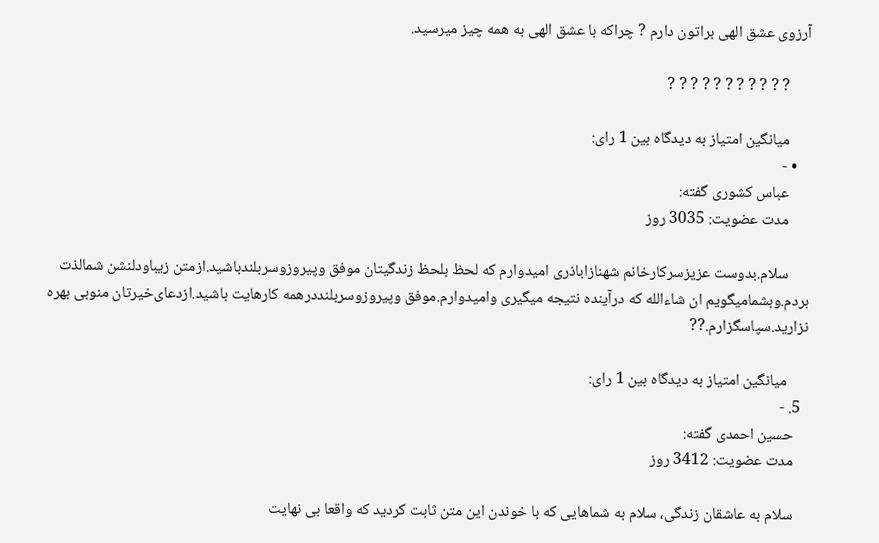آرزوی عشق الهی براتون دارم ? چراکه با عشق الهی به همه چیز میرسید.

      ? ? ? ? ? ? ? ? ? ? ?

      میانگین امتیاز به دیدگاه بین 1 رای:
    • -
      عباس کشوری گفته:
      مدت عضویت: 3035 روز

      سلام.بدوست عزیزسرکارخانم شهنازاباذری امیدوارم که لحظ بلحظ زندگیتان موفق وپیروزوسربلندباشید.ازمتن زیباودلنشن شمالذت بردم.وبشمامیگویم ان شاءالله که درآینده نتیجه میگیری وامیدوارم.موفق وپیروزوسربلنددرهمه کارهایت باشید.ازدعای‌خیرتان منوبی بهره نزارید.سپاسگزارم.??

      میانگین امتیاز به دیدگاه بین 1 رای:
  5. -
    حسین احمدی گفته:
    مدت عضویت: 3412 روز

    سلام به عاشقان زندگی، سلام به شماهایی که با خوندن این متن ثابت کردید که واقعا بی نهایت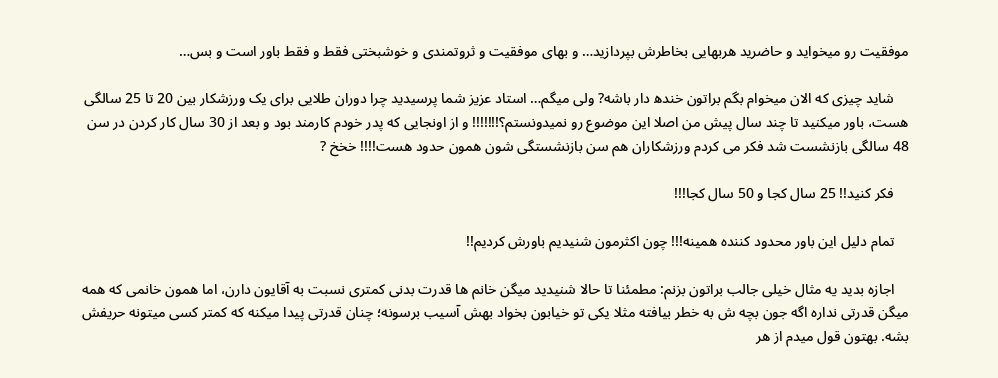موفقیت رو میخواید و حاضرید هربهایی بخاطرش بپردازید… و بهای موفقیت و ثروتمندی و خوشبختی فقط و فقط باور است و بس…

    شاید چیزی که الان میخوام بگم براتون خنده‍ دار باشه? ولی میگم… استاد عزیز شما پرسیدید چرا دوران طلایی برای یک ورزشکار بین 20 تا 25 سالگی هست، باور میکنید تا چند سال پیش من اصلا این موضوع رو نمیدونستم؟!!!!!!! و از اونجایی که پدر خودم کارمند بود و بعد از 30 سال کار کردن در سن 48 سالگی بازنشست شد فکر می کردم ورزشکاران هم سن بازنشستگی شون همون حدود هست!!!! خخخ ?

    فکر کنید!! 25 سال کجا و 50 سال کجا!!!

    تمام دلیل این باور محدود کننده همینه!!! چون اکثرمون شنیدیم باورش کردیم!!

    اجازه بدید یه مثال خیلی جالب براتون بزنم: مطمئنا تا حالا شنیدید میگن خانم ها قدرت بدنی کمتری نسبت به آقایون دارن، اما همون خانمی که همه میگن قدرتی نداره اگه جون بچه ش به خطر بیافته مثلا یکی تو خیابون بخواد بهش آسیب برسونه؛ چنان قدرتی پیدا میکنه که کمتر کسی میتونه حریفش بشه. بهتون قول میدم از هر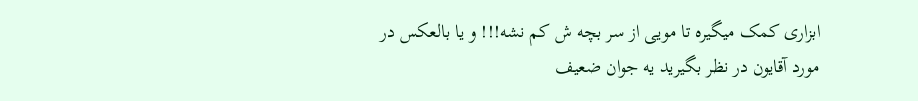ابزاری کمک میگیره تا مویی از سر بچه ش کم نشه!!! و یا بالعکس در مورد آقایون در نظر بگیرید یه جوان ضعیف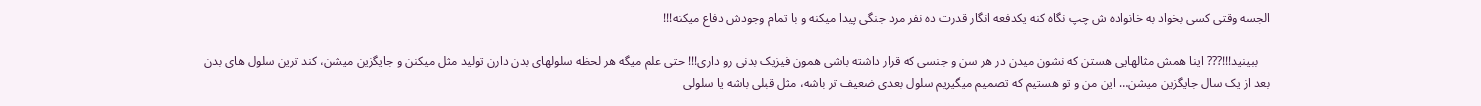الجسه وقتی کسی بخواد به خانواده ش چپ نگاه کنه یکدفعه انگار قدرت ده نفر مرد جنگی پیدا میکنه و با تمام وجودش دفاع میکنه!!!

    ببینید!!!??? اینا همش مثالهایی هستن که نشون میدن در هر سن و جنسی که قرار داشته باشی همون فیزیک بدنی رو داری!!! حتی علم میگه هر لحظه سلولهای بدن دارن تولید مثل میکنن و جایگزین میشن، کند ترین سلول های بدن بعد از یک سال جایگزین میشن… این من و تو هستیم که تصمیم میگیریم سلول بعدی ضعیف تر باشه، مثل قبلی باشه یا سلولی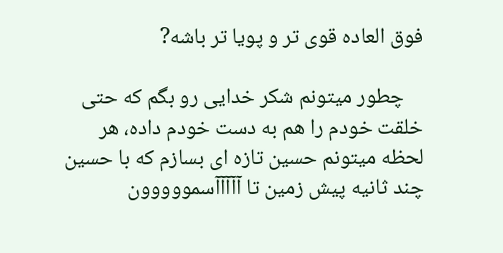فوق العاده قوی تر و پویا تر باشه?

    چطور میتونم شکر خدایی رو بگم که حتی خلقت خودم را هم به دست خودم داده، هر لحظه میتونم حسین تازه ای بسازم که با حسین چند ثانیه پیش زمین تا آآآآآسمووووون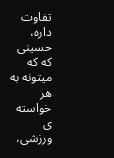تفاوت داره، حسینی که که میتونه به هر خواسته ی ورزشی،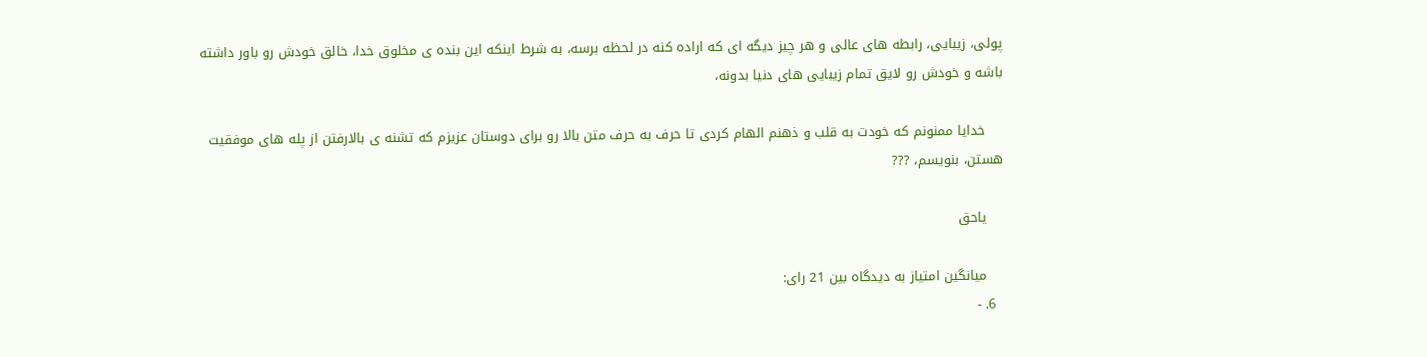پولی، زیبایی، رابطه های عالی و هر چیز دیگه ای که اراده کنه در لحظه برسه، به شرط اینکه این بنده ی مخلوق خدا، خالق خودش رو باور داشته باشه و خودش رو لایق تمام زیبایی های دنیا بدونه،

    خدایا ممنونم که خودت به قلب و ذهنم الهام کردی تا حرف به حرف متن بالا رو برای دوستان عزیزم که تشنه ی بالارفتن از پله های موفقیت هستن، بنویسم، ???

    یاحق

    میانگین امتیاز به دیدگاه بین 21 رای:
  6. -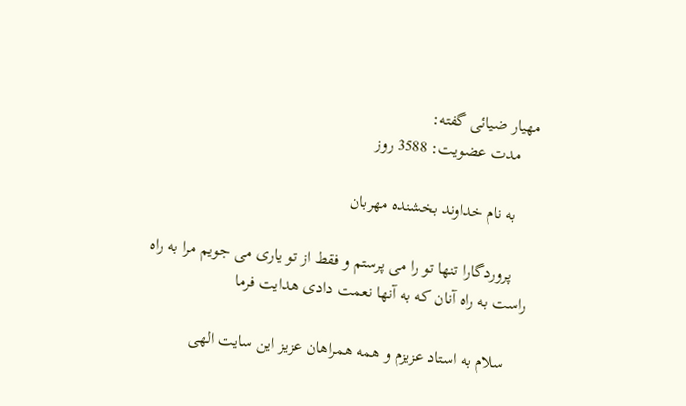مهیار ضیائی گفته:
    مدت عضویت: 3588 روز

    به نام خداوند بخشنده مهربان

    پروردگارا تنها تو را می پرستم و فقط از تو یاری می جویم مرا به راه راست به راه آنان که به آنها نعمت دادی هدایت فرما

    سلام به استاد عزیزم و همه همراهان عزیز این سایت الهی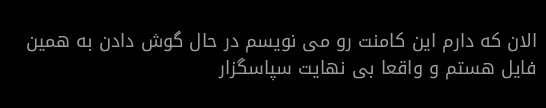الان که دارم این کامنت رو می نویسم در حال گوش دادن به همین فایل هستم و واقعا بی نهایت سپاسگزار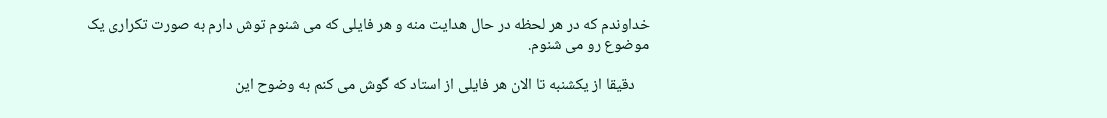خداوندم که در هر لحظه در حال هدایت منه و هر فایلی که می شنوم توش دارم به صورت تکراری یک موضوع رو می شنوم.

    دقیقا از یکشنبه تا الان هر فایلی از استاد که گوش می کنم به وضوح این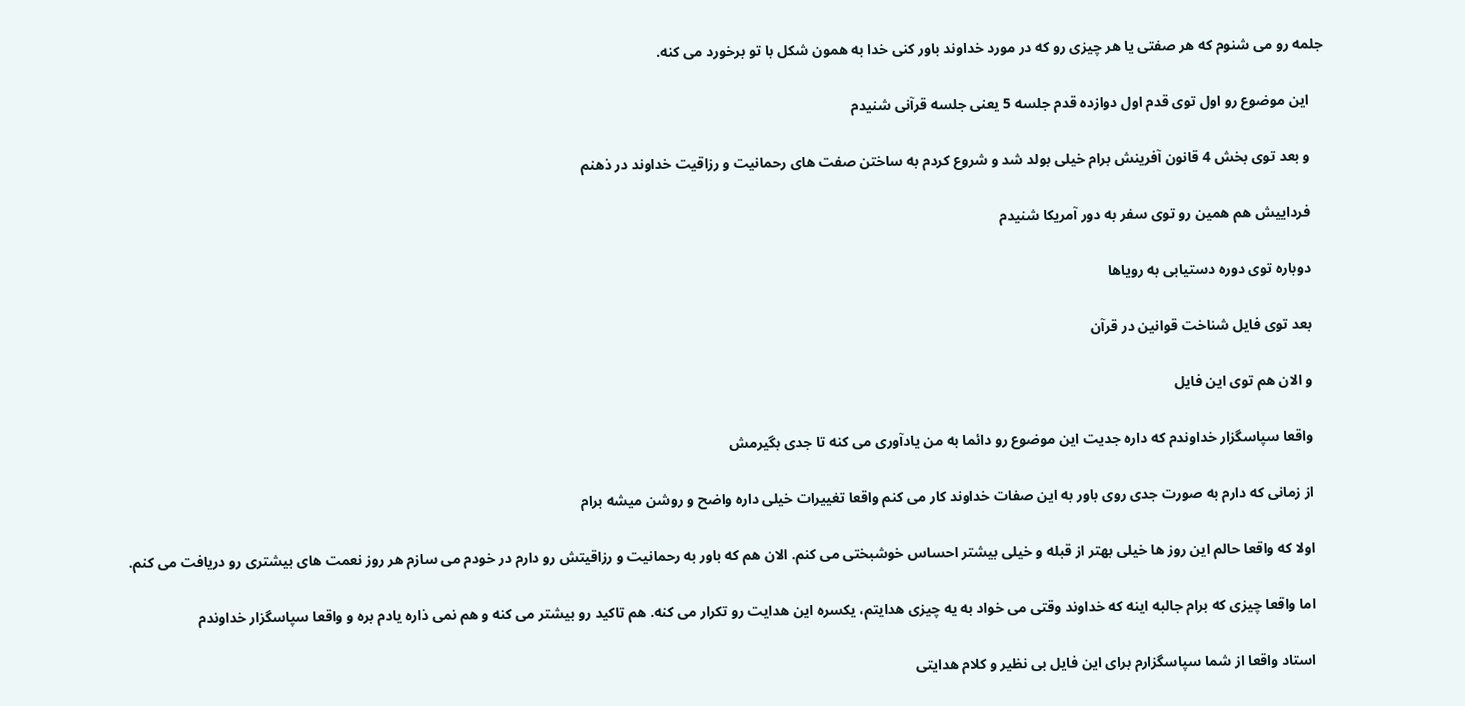جلمه رو می شنوم که هر صفتی یا هر چیزی رو که در مورد خداوند باور کنی خدا به همون شکل با تو برخورد می کنه.

    این موضوع رو اول توی قدم اول دوازده قدم جلسه 5 یعنی جلسه قرآنی شنیدم

    و بعد توی بخش 4 قانون آفرینش برام خیلی بولد شد و شروع کردم به ساختن صفت های رحمانیت و رزاقیت خداوند در ذهنم

    فرداییش هم همین رو توی سفر به دور آمریکا شنیدم

    دوباره توی دوره دستیابی به رویاها

    بعد توی فایل شناخت قوانین در قرآن

    و الان هم توی این فایل

    واقعا سپاسگزار خداوندم که داره جدیت این موضوع رو دائما به من یادآوری می کنه تا جدی بگیرمش

    از زمانی که دارم به صورت جدی روی باور به این صفات خداوند کار می کنم واقعا تغییرات خیلی داره واضح و روشن میشه برام

    اولا که واقعا حالم این روز ها خیلی بهتر از قبله و خیلی بیشتر احساس خوشبختی می کنم. الان هم که باور به رحمانیت و رزاقیتش رو دارم در خودم می سازم هر روز نعمت های بیشتری رو دریافت می کنم.

    اما واقعا چیزی که برام جالبه اینه که خداوند وقتی می خواد به یه چیزی هدایتم، یکسره این هدایت رو تکرار می کنه. هم تاکید رو بیشتر می کنه و هم نمی ذاره یادم بره و واقعا سپاسگزار خداوندم

    استاد واقعا از شما سپاسگزارم برای این فایل بی نظیر و کلام هدایتی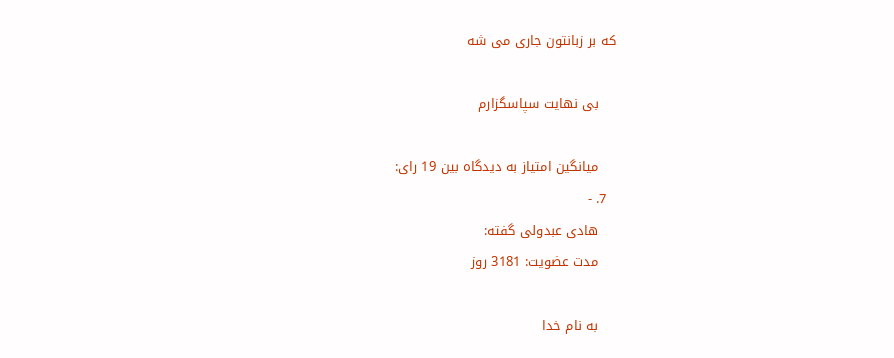که بر زبانتون جاری می شه

    بی نهایت سپاسگزارم

    میانگین امتیاز به دیدگاه بین 19 رای:
  7. -
    هادی عبدولی گفته:
    مدت عضویت: 3181 روز

    به نام خدا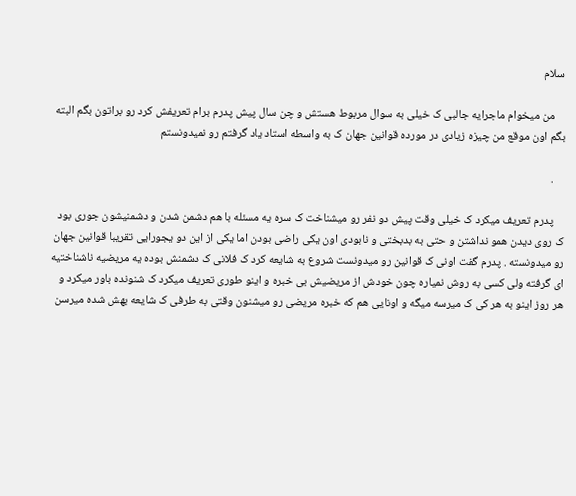سلام

    من میخوام ماجرایه جالبی ک خیلی به سوال مربوط هستش و چن سال پیش پدرم برام تعریفش کرد رو براتون بگم البته بگم اون موقع من چیزه زیادی در مورده قوانین جهان ک به واسطه استاد یاد گرفتم رو نمیدونستم

    .

    پدرم تعریف میکرد ک خیلی وقت پیش دو نفر رو میشناخت ک سره یه مسئله با هم دشمن شدن و دشمنیشون جوری بود ک روی دیدن همو نداشتن و حتی به بدبختی و نابودی اون یکی راضی بودن اما یکی از این دو یجورایی تقریبا قوانین جهان رو میدونسته . پدرم گفت اونی ک قوانین رو میدونست شروع به شایعه کرد ک فلانی ک دشمنش بوده یه مریضیه ناشناختیه ای گرفته ولی کسی به روش نمیاره چون خودش از مریضیش بی خبره و اینو طوری تعریف میکرد ک شنونده باور میکرد و هر روز اینو به هر کی ک میرسه میگه و اونایی هم که خبره مریضی رو میشنون وقتی به طرفی ک شایعه بهش شده میرسن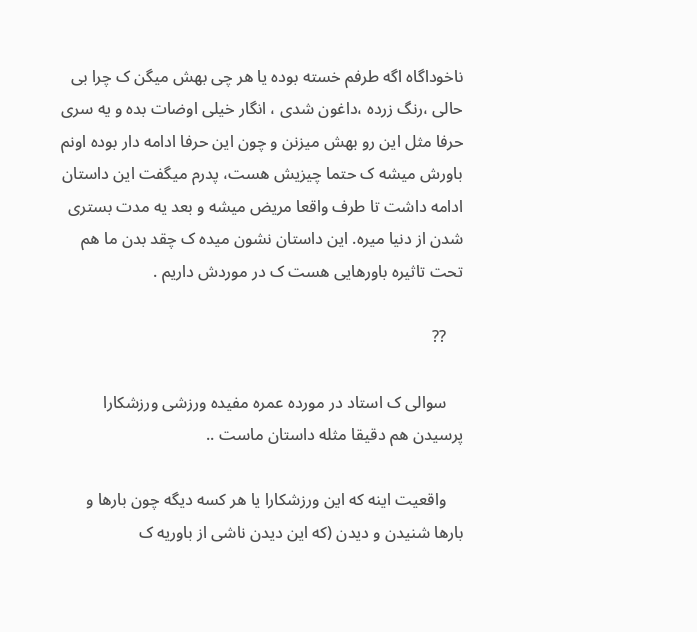ناخوداگاه اگه طرفم خسته بوده یا هر چی بهش میگن ک چرا بی حالی ،رنگ زرده ،داغون شدی ، انگار خیلی اوضات بده و یه سری حرفا مثل این رو بهش میزنن و چون این حرفا ادامه دار بوده اونم باورش میشه ک حتما چیزیش هست، پدرم میگفت این داستان ادامه داشت تا طرف واقعا مریض میشه و بعد یه مدت بستری شدن از دنیا میره. این داستان نشون میده ک چقد بدن ما هم تحت تاثیره باورهایی هست ک در موردش داریم .

    ??

    سوالی ک استاد در مورده عمره مفیده ورزشی ورزشکارا پرسیدن هم دقیقا مثله داستان ماست ..

    واقعیت اینه که این ورزشکارا یا هر کسه دیگه چون بارها و بارها شنیدن و دیدن (که این دیدن ناشی از باوریه ک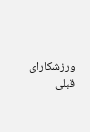ورزشکارای قبلی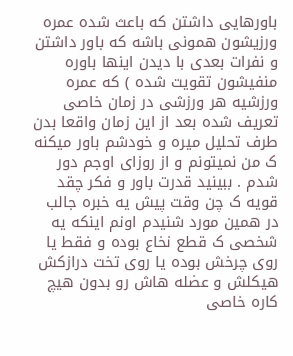باورهایی داشتن که باعث شده عمره ورزیشون همونی باشه که باور داشتن و نفرات بعدی با دیدن اینها باوره منفیشون تقویت شده ) که عمره ورزشیه هر ورزشی در زمان خاصی تعریف شده بعد از این زمان واقعا بدن طرف تحلیل میره و خودشم باور میکنه ک من نمیتونم و از روزای اوجم دور شدم . ببینید قدرت باور و فکر چقد قویه ک چن وقت پیش یه خبره جالب در همین مورد شنیدم اونم اینکه یه شخصی ک قطع نخاع بوده و فقط یا روی چرخش بوده یا روی تخت درازکش هیکلش و عضله هاش رو بدون هیچ کاره خاصی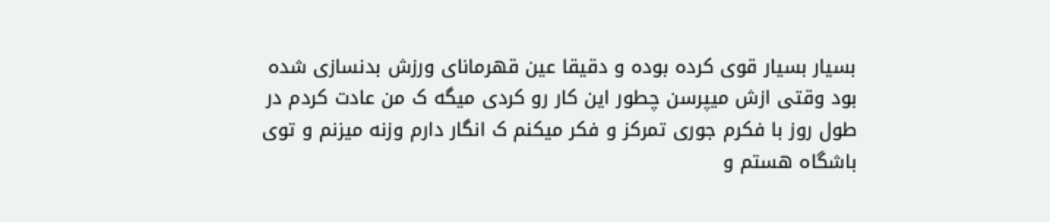بسیار بسیار قوی کرده بوده و دقیقا عین قهرمانای ورزش بدنسازی شده بود وقتی ازش میپرسن چطور این کار رو کردی میگه ک من عادت کردم در طول روز با فکرم جوری تمرکز و فکر میکنم ک انگار دارم وزنه میزنم و توی باشگاه هستم و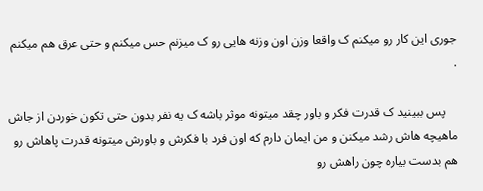جوری این کار رو میکنم ک واقعا وزن اون وزنه هایی رو ک میزنم حس میکنم و حتی عرق هم میکنم .

    پس ببینید ک قدرت فکر و باور چقد میتونه موثر باشه ک یه نفر بدون حتی تکون خوردن از جاش ماهیچه هاش رشد میکنن و من ایمان دارم که اون فرد با فکرش و باورش میتونه قدرت پاهاش رو هم بدست بیاره چون راهش رو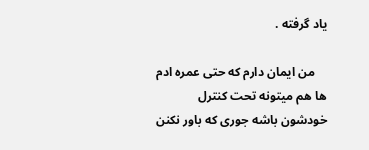یاد گرفته .

    من ایمان دارم که حتی عمره ادم ها هم میتونه تحت کنترل خودشون باشه جوری که باور نکنن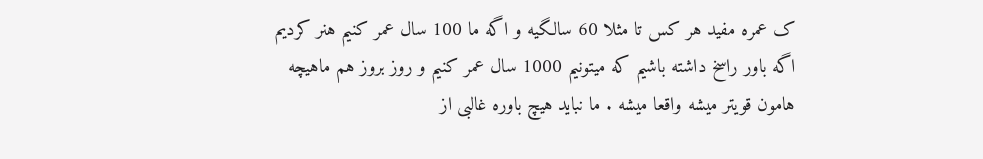ک عمره مفید هر کس تا مثلا 60 سالگیه و اگه ما 100 سال عمر کنیم هنر کردیم اگه باور راسخ داشته باشیم که میتونیم 1000 سال عمر کنیم و روز بروز هم ماهیچه هامون قویتر میشه واقعا میشه . ما نباید هیچ باوره غالبی از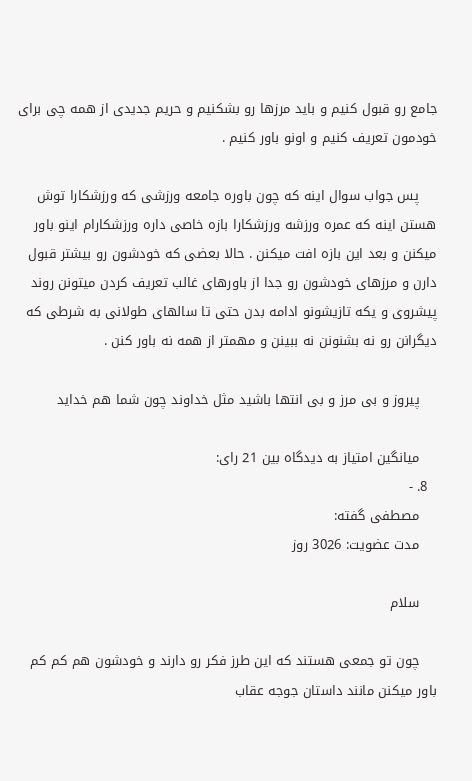جامع رو قبول کنیم و باید مرزها رو بشکنیم و حریم جدیدی از همه چی برای خودمون تعریف کنیم و اونو باور کنیم .

    پس جواب سوال اینه که چون باوره جامعه ورزشی که ورزشکارا توش هستن اینه که عمره ورزشه ورزشکارا بازه خاصی داره ورزشکارام اینو باور میکنن و بعد این بازه افت میکنن . حالا بعضی که خودشون رو بیشتر قبول دارن و مرزهای خودشون رو جدا از باورهای غالب تعریف کردن میتونن روند پیشروی و یکه تازیشونو ادامه بدن حتی تا سالهای طولانی به شرطی که دیگرانن رو نه بشنونن نه ببینن و مهمتر از همه نه باور کنن .

    پیروز و بی مرز و بی انتها باشید مثل خداوند چون شما هم خداید

    میانگین امتیاز به دیدگاه بین 21 رای:
  8. -
    مصطفی گفته:
    مدت عضویت: 3026 روز

    سلام

    چون تو جمعی هستند که این طرز فکر رو دارند و خودشون هم کم کم باور میکنن مانند داستان جوجه عقاب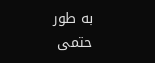به طور حتمی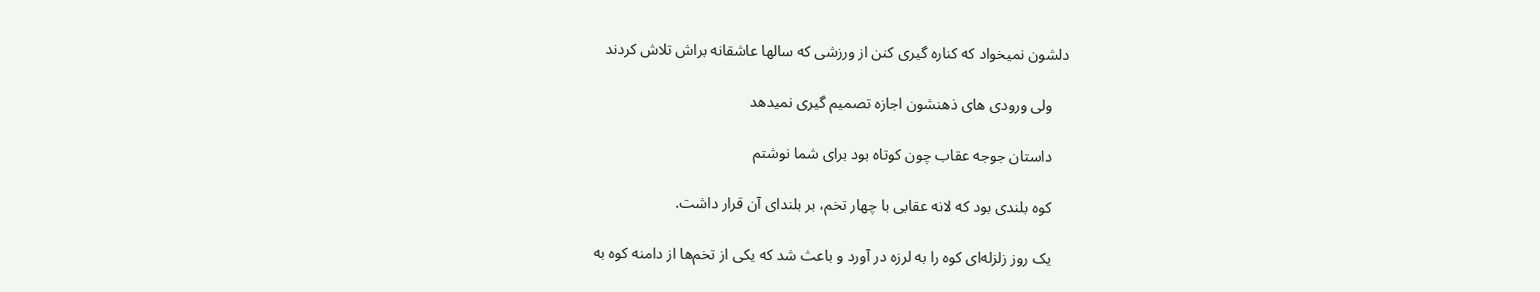دلشون نمیخواد که کناره گیری کنن از ورزشی که سالها عاشقانه براش تلاش کردند

    ولی ورودی های ذهنشون اجازه تصمیم گیری نمیدهد

    داستان جوجه عقاب چون کوتاه بود برای شما نوشتم

    کوه بلندی بود که لانه عقابی با چهار تخم، بر بلندای آن قرار داشت.

    یک روز زلزله‌ای کوه را به لرزه در آورد و باعث شد که یکی از تخم‌ها از دامنه کوه به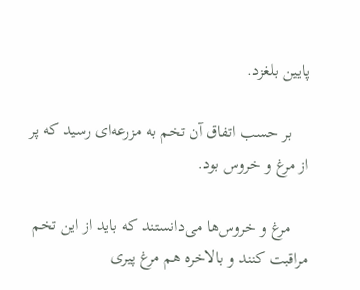پایین بلغزد.

    بر حسب اتفاق آن تخم به مزرعه‌ای رسید که پر از مرغ و خروس بود.

    مرغ و خروس‌ها می‌دانستند که باید از این تخم مراقبت کنند و بالاخره هم مرغ پیری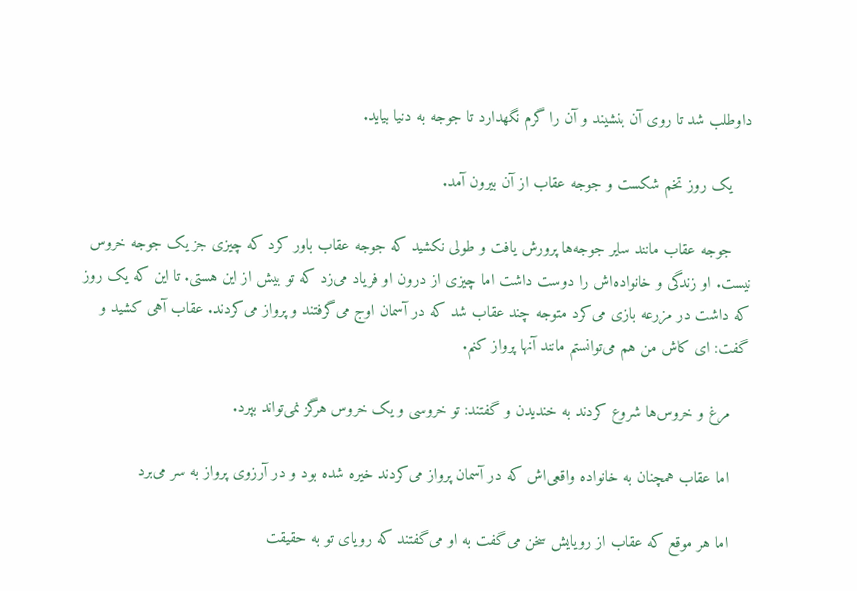داوطلب شد تا روی آن بنشیند و آن را گرم نگهدارد تا جوجه به دنیا بیاید.

    یک روز تخم شکست و جوجه عقاب از آن بیرون آمد.

    جوجه عقاب مانند سایر جوجه‌ها پرورش یافت و طولی نکشید که جوجه عقاب باور کرد که چیزی جز یک جوجه خروس نیست. او زندگی و خانواده‌اش را دوست داشت اما چیزی از درون او فریاد می‌زد که تو بیش از این هستی. تا این که یک روز که داشت در مزرعه بازی می‌کرد متوجه چند عقاب شد که در آسمان اوج می‌گرفتند و پرواز می‌کردند. عقاب آهی کشید و گفت: ای کاش من هم می‌توانستم مانند آنها پرواز کنم.

    مرغ و خروس‌ها شروع کردند به خندیدن و گفتند: تو خروسی و یک خروس هرگز نمی‌تواند بپرد.

    اما عقاب همچنان به خانواده واقعی‌اش که در آسمان پرواز می‌کردند خیره شده بود و در آرزوی پرواز به سر می‌برد

    اما هر موقع که عقاب از رویایش سخن می‌گفت به او می‌گفتند که رویای تو به حقیقت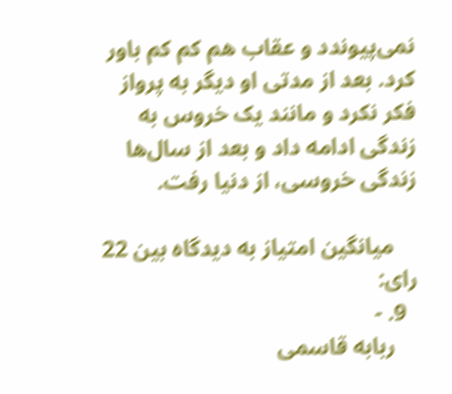نمی‌پیوندد و عقاب هم کم کم باور کرد. بعد از مدتی او دیگر به پرواز فکر نکرد و مانند یک خروس به زندگی ادامه داد و بعد از سال‌ها زندگی خروسی، از دنیا رفت.

    میانگین امتیاز به دیدگاه بین 22 رای:
  9. -
    ربابه قاسمی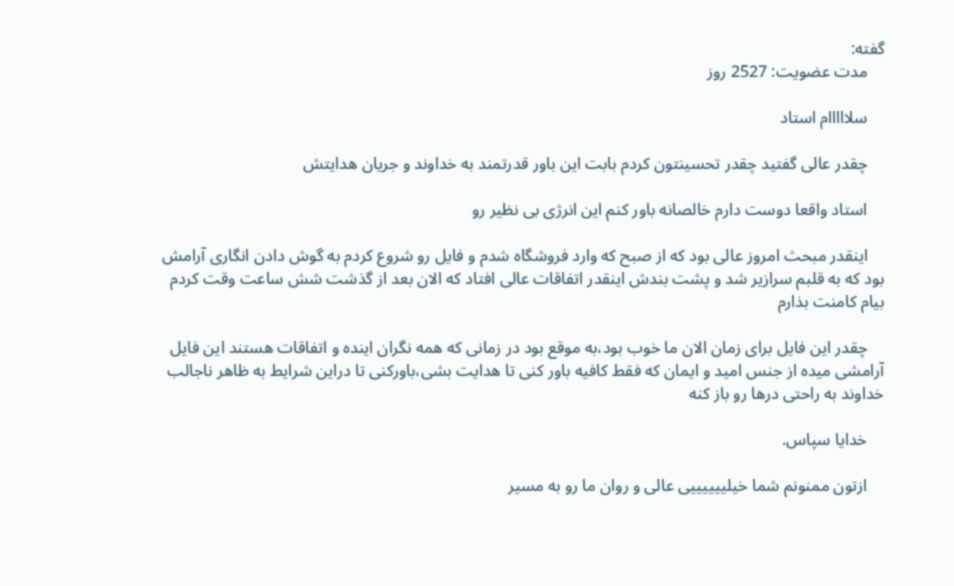گفته:
    مدت عضویت: 2527 روز

    سلااااام استاد

    چقدر عالی گفتید چقدر تحسینتون کردم بابت این باور قدرتمند به خداوند و جریان هدایتش

    استاد واقعا دوست دارم خالصانه باور کنم این انرژی بی نظیر رو

    اینقدر مبحث امروز عالی بود که از صبح که وارد فروشگاه شدم و فایل رو شروع کردم به گوش دادن انگاری آرامش بود که به قلبم سرازیر شد و پشت بندش اینقدر اتفاقات عالی افتاد که الان بعد از گذشت شش ساعت وقت کردم بیام کامنت بذارم

    چقدر این فایل برای زمان الان ما خوب بود،به موقع بود در زمانی که همه نگران اینده و اتفاقات هستند این فایل آرامشی میده از جنس امید و ایمان که فقط کافیه باور کنی تا هدایت بشی،باورکنی تا دراین شرایط به ظاهر ناجالب خداوند به راحتی درها رو باز کنه

    خدایا سپاس.

    ازتون ممنونم شما خیلییییییی عالی و روان ما رو به مسیر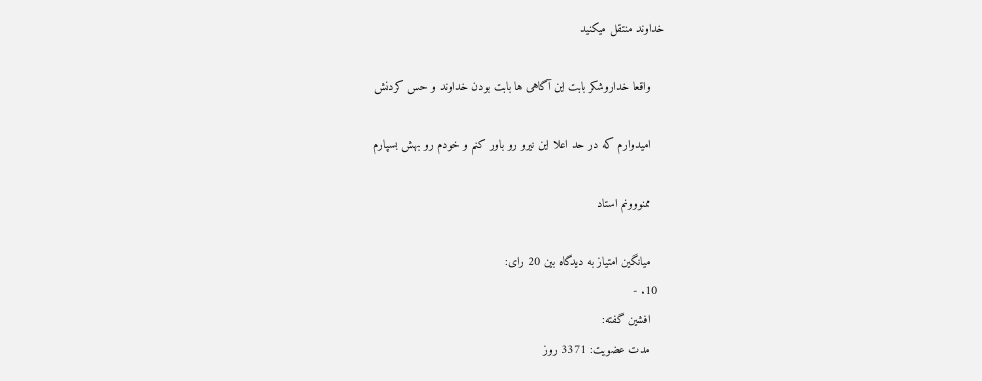خداوند منتقل میکنید

    واقعا خداروشکر بابت این آگاهی ها بابت بودن خداوند و حس کردنش

    امیدوارم که در حد اعلا این نیرو رو باور کنم و خودم رو بهش بسپارم

    ممنووونم استاد

    میانگین امتیاز به دیدگاه بین 20 رای:
  10. -
    افشین گفته:
    مدت عضویت: 3371 روز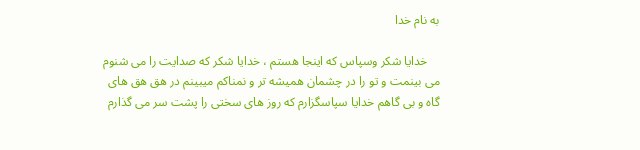به نام خدا

    خدایا شکر وسپاس که اینجا هستم ، خدایا شکر که صدایت را می شنوم می بینمت و تو را در چشمان همیشه تر و نمناکم میبینم در هق هق های گاه و بی گاهم خدایا سپاسگزارم که روز های سختی را پشت سر می گذارم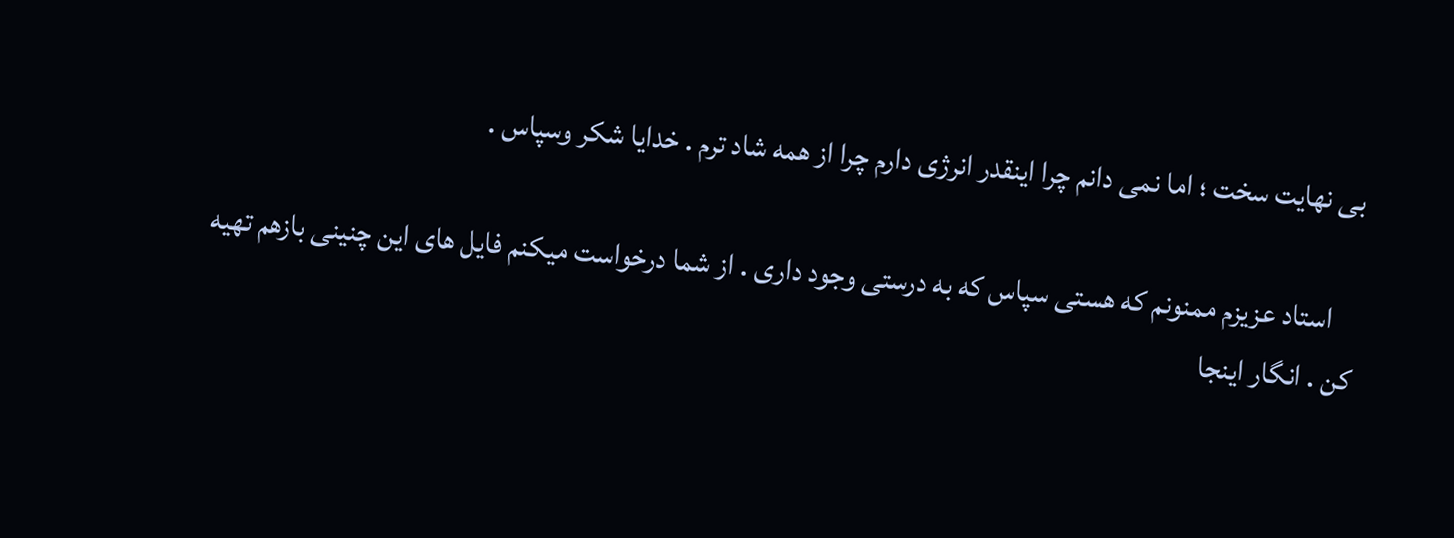بی نهایت سخت ؛ اما نمی دانم چرا اینقدر انرژی دارم چرا از همه شاد ترم . خدایا شکر وسپاس .

    استاد عزیزم ممنونم که هستی سپاس که به درستی وجود داری . از شما درخواست میکنم فایل های این چنینی بازهم تهیه کن . انگار اینجا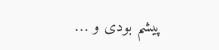پیشم بودی و …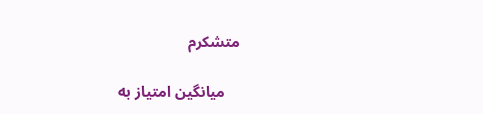متشکرم

    میانگین امتیاز به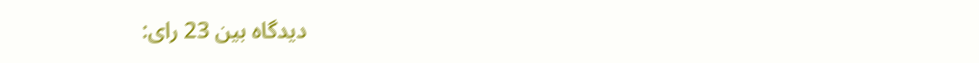دیدگاه بین 23 رای: